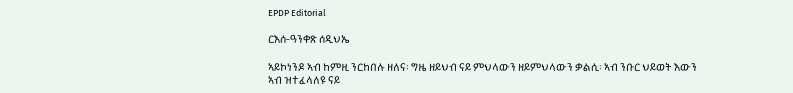EPDP Editorial

ርእሰ-ዓንቀጽ ሰዲህኤ

ኣይኮነንዶ ኣብ ከምዚ ንርከበሉ ዘለና፡ ግዜ ዘይህብ ናይ ምህላውን ዘይምህላውን ቃልሲ፡ ኣብ ንቡር ህይወት እውን ኣብ ዝተፈላለዩ ናይ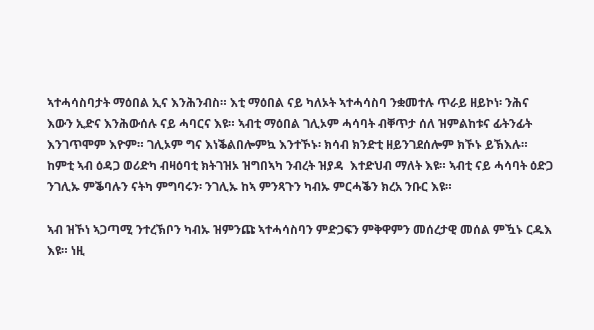ኣተሓሳስባታት ማዕበል ኢና እንሕንብስ። እቲ ማዕበል ናይ ካለኦት ኣተሓሳስባ ንቋመተሉ ጥራይ ዘይኮነ፡ ንሕና እውን ኢድና እንሕውሰሉ ናይ ሓባርና እዩ። ኣብቲ ማዕበል ገሊኦም ሓሳባት ብቐጥታ ሰለ ዝምልከቱና ፊትንፊት እንገጥሞም እዮም። ገሊኦም ግና እነቕልበሎምኳ እንተኾኑ፡ ክሳብ ክንድቲ ዘይንገደሰሎም ክኾኑ ይኽእሉ። ከምቲ ኣብ ዕዳጋ ወሪድካ ብዛዕባቲ ክትገዝኦ ዝግበኣካ ንብረት ዝያዳ  እተድህብ ማለት እዩ። ኣብቲ ናይ ሓሳባት ዕድጋ ንገሊኡ ምቕባሉን ናትካ ምግባሩን፡ ንገሊኡ ከኣ ምንጻጉን ካብኡ ምርሓቕን ክረአ ንቡር እዩ።

ኣብ ዝኾነ ኣጋጣሚ ንተረኽቦን ካብኡ ዝምንጩ ኣተሓሳስባን ምድጋፍን ምቅዋምን መሰረታዊ መሰል ምዃኑ ርዱእ እዩ። ነዚ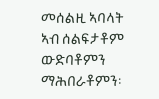መሰልዚ ኣባላት ኣብ ሰልፍታቶም ውድባቶምን ማሕበራቶምን፡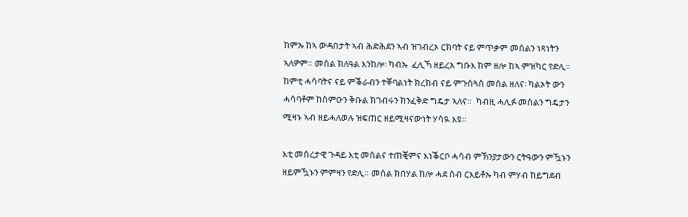ከምኡ ከኣ ውዳበታት ኣብ ሕድሕደን ኣብ ዝገብረኦ ርክባት ናይ ምጥቃም መሰልን ነጻነትን ኣለዎም። መሰል ክለዓል እንከሎ፡ ካብኡ  ፈሊኻ ዘይረአ ግቡእ ከም ዘሎ ከኣ ምዝካር የድሊ። ከምቲ ሓሳባትና ናይ ምቕራብን ተቐባልነት ክረክብ ናይ ምጉስጓስ መሰል ዘለና፡ ካልኦት ውን ሓሳባቶም ከስምዑን ቅቡል ክገብሩን ክንፈቅድ ግዴታ ኣለና።  ካብዚ ሓሊፉ መሰልን ግዴታን ሚዛኑ ኣብ ዘይሓለወሉ ዝፍጠር ዘይሚዛናውነት ሃሳዪ እዩ።

እቲ መሰረታዊ ጉዳይ እቲ መሰልና ተጠቒምና እነቕርቦ ሓሳብ ምኽንያታውን ርትዓውን ምዃኑን ዘይምዃኑን ምምዛን የድሊ። መሰል ክበሃል ከሎ ሓደ ሰብ ርእይቶኡ ካብ ምሃብ ከይግደብ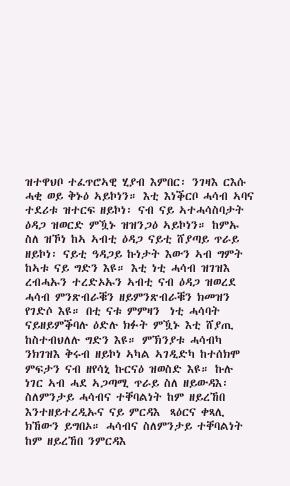ዝተዋህቦ ተፈጥሮኣዊ ሂያብ እምበር፡ ንገዛእ ርእሱ ሓቂ ወይ ቅኑዕ ኣይኮነን። እቲ እነቕርቦ ሓሳብ ኣባና ተደሪቱ ዝተርፍ ዘይኮነ፡ ናብ ናይ ኣተሓሳስባታት ዕዳጋ ዝወርድ ምዃኑ ዝዝንጋዕ ኣይኮነን። ከምኡ ስለ ዝኾነ ከኣ ኣብቲ ዕዳጋ ናይቲ ሸያጣይ ጥራይ ዘይኮነ፡ ናይቲ ዓዳጋይ ኩነታት እውን ኣብ ግምት ከኣቱ ናይ ግድን እዩ። እቲ ነቲ ሓሳብ ዝገዝእ ረብሓኡን ተረድኦኡን ኣብቲ ናብ ዕዳጋ ዝወረደ ሓሳብ ምንጽብራቑን ዘይምንጽብራቑን ክመዝን የገድሶ እዩ። በቲ ናቱ ምምዛን  ነቲ ሓሳባት ናይዘይምቕባሉ ዕድሉ ክፉት ምዃኑ እቲ ሸያጢ ከስተብህለሉ ግድን እዩ። ምኽንያቱ ሓሳብካ ንክገዝእ ቅሩብ ዘይኮነ ኣካል ኣገዲድካ ከተሰክሞ ምፍታን ናብ ዘየሳኒ ኩርናዕ ዝወስድ እዩ። ኩሉ ነገር ኣብ ሓደ ኣጋጣሚ ጥራይ ስለ ዘይውዳእ፡ ስለምንታይ ሓሳብና ተቐባልነት ከም ዘይረኸበ እንተዘይተረዲኡና ናይ ምርዳእ  ጻዕርና ቀጻሊ ክኸውን ይግበኦ። ሓሳብና ስለምንታይ ተቐባልነት ከም ዘይረኸበ ንምርዳእ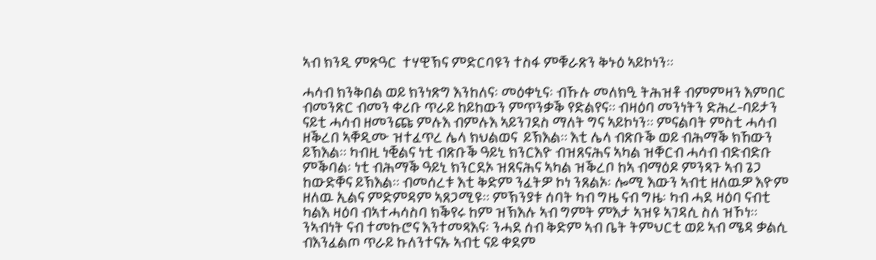ኣብ ክንዲ ምጽዓር  ተሃዊኽና ምድርባዩን ተስፋ ምቑራጽን ቅኑዕ ኣይኮነን።

ሓሳብ ክንቅበል ወይ ክንነጽግ እንከለና፡ መዕቀኒና፡ ብኹሉ መለክዒ ትሕዝቶ ብምምዛን እምበር ብመንጽር ብመን ቀሪቡ ጥራይ ከይከውን ምጥንቃቕ የድልየና። ብዛዕባ መንነትን ድሕረ-ባይታን ናይቲ ሓሳብ ዘመንጩ ምሉእ ብምሉእ ኣይንገደስ ማለት ግና ኣይኮነን። ምናልባት ምስቲ ሓሳብ ዘቕረበ ኣቐዲሙ ዝተፈጥረ ሌላ ክህልወና  ይኽእል። እቲ ሌላ ብጽቡቕ ወይ ብሕማቕ ክኸውን ይኽእል። ካብዚ ነቒልና ነቲ ብጽቡቕ ዓይኒ ክንርእዮ ብዝጸናሕና ኣካል ዝቐርብ ሓሳብ ብድብድቡ ምቕባል፡ ነቲ ብሕማቕ ዓይኒ ክንርደኦ ዝጸናሕና ኣካል ዝቕረቦ ከኣ ብማዕዶ ምንጻጉ ኣብ ጌጋ ከውድቐና ይኽእል። ብመሰረቱ እቲ ቅድም ንፈትዎ ኮነ ንጸልኦ፡ ሎሚ እውን ኣብቲ ዘለዉዎ እዮም ዘለዉ ኢልና ምድምዳም ኣጸጋሚዩ። ምኽንያቱ ሰባት ካብ ግዜ ናብ ግዜ፡ ካብ ሓደ ዛዕባ ናብቲ ካልእ ዛዕባ ብኣተሓሳስባ ክቕየሩ ከም ዝኽእሉ ኣብ ግምት ምእታ ኣዝዩ ኣገዳሲ ስለ ዝኾነ። ንኣብነት ናብ ተመኩሮና እንተመጻእና፡ ንሓደ ሰብ ቅድም ኣብ ቤት ትምህርቲ ወይ ኣብ ሜዳ ቃልሲ  ብእንፈልጦ ጥራይ ኩለንተናኡ ኣብቲ ናይ ቀደም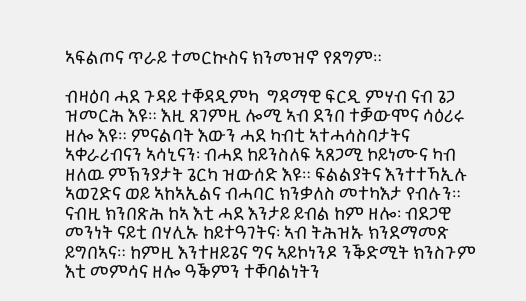ኣፍልጦና ጥራይ ተመርኲስና ክንመዝኖ የጸግም።

ብዛዕባ ሓደ ጉዳይ ተቐዳዲምካ  ግዳማዊ ፍርዲ ምሃብ ናብ ጌጋ ዝመርሕ እዩ። እዚ ጸገምዚ ሎሚ ኣብ ደንበ ተቓውሞና ሳዕሪሩ ዘሎ እዩ። ምናልባት እውን ሓደ ካብቲ ኣተሓሳስባታትና ኣቀራሪብናን ኣሳኒናን፡ ብሓደ ከይንስለፍ ኣጸጋሚ ኮይነሙና ካብ ዘለዉ ምኽንያታት ጌርካ ዝውሰድ እዩ። ፍልልያትና እንተተኻኢሉ ኣወጊድና ወይ ኣከኣኢልና ብሓባር ክንቃለስ መተካእታ የብሉን። ናብዚ ክንበጽሕ ከኣ እቲ ሓደ እንታይ ይብል ከም ዘሎ፡ ብደጋዊ መንነት ናይቲ በሃሊኡ ከይተዓገትና፡ ኣብ ትሕዝኡ ክንደማመጽ ይግበኣና። ከምዚ እንተዘይጌና ግና ኣይኮነንዶ ንቕድሚት ክንስጉም እቲ መምሳና ዘሎ ዓቕምን ተቐባልነትን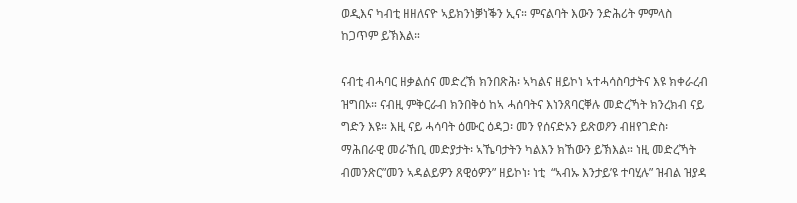ወዲእና ካብቲ ዘዘለናዮ ኣይክንነቓነቕን ኢና። ምናልባት እውን ንድሕሪት ምምላስ ከጋጥም ይኽእል።

ናብቲ ብሓባር ዘቃልሰና መድረኽ ክንበጽሕ፡ ኣካልና ዘይኮነ ኣተሓሳስባታትና እዩ ክቀራረብ ዝግበኦ። ናብዚ ምቅርራብ ክንበቅዕ ከኣ ሓሰባትና እነንጸባርቐሉ መድረኻት ክንረክብ ናይ ግድን እዩ። እዚ ናይ ሓሳባት ዕሙር ዕዳጋ፡ መን የሰናድኦን ይጽወዖን ብዘየገድስ፡ ማሕበራዊ መራኸቢ መድያታት፡ ኣኼባታትን ካልእን ክኸውን ይኽእል። ነዚ መድረኻት ብመንጽር”መን ኣዳልይዎን ጸዊዕዎን” ዘይኮነ፡ ነቲ  “ኣብኡ እንታይ’ዩ ተባሂሉ” ዝብል ዝያዳ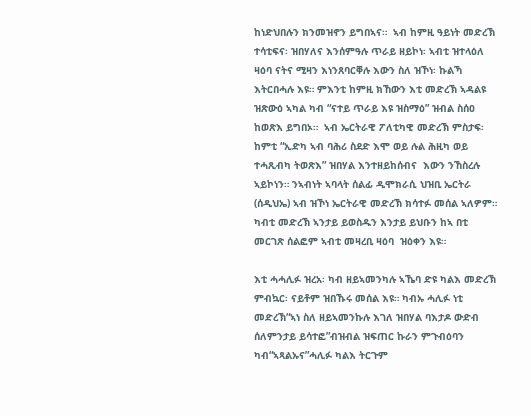ከነድህበሉን ክንመዝኖን ይግበኣና።  ኣብ ከምዚ ዓይነት መድረኽ ተሳቲፍና፡ ዝበሃለና እንሰምዓሉ ጥራይ ዘይኮነ፡ ኣብቲ ዝተላዕለ ዛዕባ ናትና ሚዛን እነንጸባርቐሉ እውን ስለ ዝኾነ፡ ኩልኻ እትርበሓሉ እዩ። ምእንቲ ከምዚ ክኸውን እቲ መድረኽ ኣዳልዩ ዝጽውዕ ኣካል ካብ “ናተይ ጥራይ እዩ ዝስማዕ” ዝብል ስሰዐ ከወጽእ ይግበኦ።  ኣብ ኤርትራዊ ፖለቲካዊ መድረኽ ምስታፍ፡ ከምቲ “ኢድካ ኣብ ባሕሪ ስደድ እሞ ወይ ሉል ሕዚካ ወይ ተሓጺብካ ትወጽእ” ዝበሃል እንተዘይከሰብና  እውን ንኸስረሉ ኣይኮነን። ንኣብነት ኣባላት ሰልፊ ዲሞክራሲ ህዝቢ ኤርትራ (ሰዲህኤ) ኣብ ዝኾነ ኤርትራዊ መድረኽ ክሳተፉ መሰል ኣለዎም። ካብቲ መድረኽ ኣንታይ ይወስዱን እንታይ ይህቡን ከኣ በቲ መርገጽ ሰልፎም ኣብቲ መዛረቢ ዛዕባ  ዝዕቀን እዩ።

እቲ ሓሓሊፉ ዝረአ፡ ካብ ዘይኣመንካሉ ኣኼባ ድዩ ካልእ መድረኽ ምብኳር፡ ናይቶም ዝበኹሩ መሰል እዩ። ካብኡ ሓሊፉ ነቲ መድረኽ“ኣነ ስለ ዘይኣመንኩሉ እገለ ዝበሃል ባእታዶ ውድብ ሰለምንታይ ይሳተፎ”ብዝብል ዝፍጠር ኩራን ምጉብዕባን ካብ“ኣጻልኡና”ሓሊፉ ካልእ ትርጉም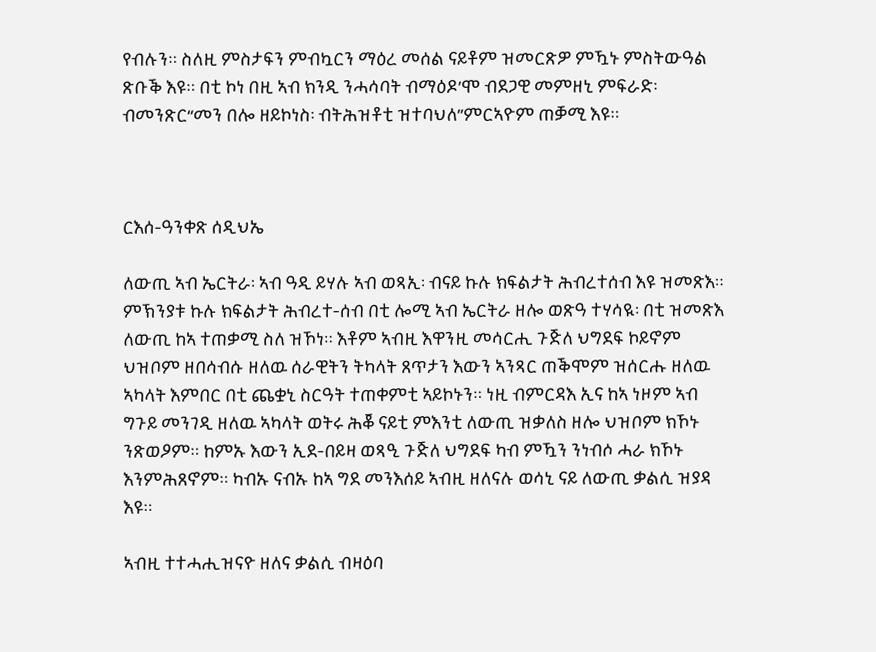የብሉን። ስለዚ ምስታፍን ምብኳርን ማዕረ መሰል ናይቶም ዝመርጽዎ ምዃኑ ምስትውዓል ጽቡቕ እዩ። በቲ ኮነ በዚ ኣብ ክንዲ ንሓሳባት ብማዕዶ’ሞ ብደጋዊ መምዘኒ ምፍራድ፡ ብመንጽር“መን በሎ ዘይኮነስ፡ ብትሕዝቶቲ ዝተባህለ”ምርኣዮም ጠቓሚ እዩ።



ርእሰ-ዓንቀጽ ሰዲህኤ

ለውጢ ኣብ ኤርትራ፡ ኣብ ዓዲ ይሃሉ ኣብ ወጻኢ፡ ብናይ ኩሉ ክፍልታት ሕብረተሰብ እዩ ዝመጽእ። ምኽንያቱ ኩሉ ክፍልታት ሕብረተ-ሰብ በቲ ሎሚ ኣብ ኤርትራ ዘሎ ወጽዓ ተሃሳዪ፡ በቲ ዝመጽእ ለውጢ ከኣ ተጠቃሚ ስለ ዝኾነ። እቶም ኣብዚ እዋንዚ መሳርሒ ጉጅለ ህግደፍ ኮይኖም ህዝቦም ዘበሳብሱ ዘለዉ ሰራዊትን ትካላት ጸጥታን እውን ኣንጻር ጠቕሞም ዝሰርሑ ዘለዉ ኣካላት እምበር በቲ ጨቋኒ ስርዓት ተጠቀምቲ ኣይኮኑን። ነዚ ብምርዳእ ኢና ከኣ ነዞም ኣብ ግጉይ መንገዲ ዘለዉ ኣካላት ወትሩ ሕቖ ናይቲ ምእንቲ ለውጢ ዝቃለስ ዘሎ ህዝቦም ክኾኑ ንጽወዖም። ከምኡ እውን ኢደ-በይዛ ወጻዒ ጉጅለ ህግደፍ ካብ ምዃን ንነብሶ ሓራ ክኾኑ እንምሕጸኖም። ካብኡ ናብኡ ከኣ ግደ መንእሰይ ኣብዚ ዘለናሉ ወሳኒ ናይ ለውጢ ቃልሲ ዝያዳ እዩ።

ኣብዚ ተተሓሒዝናዮ ዘለና ቃልሲ ብዛዕባ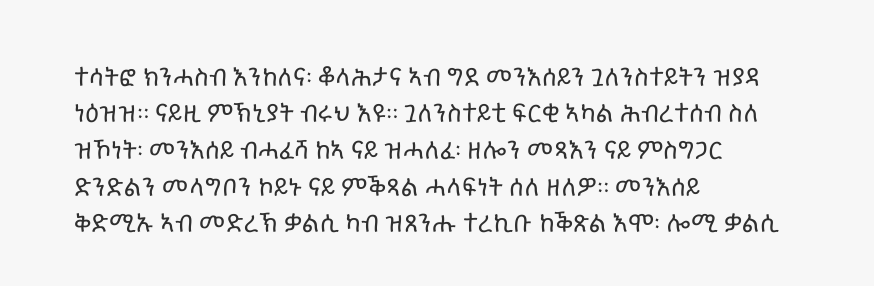ተሳትፎ ክንሓስብ እንከለና፡ ቆላሕታና ኣብ ግደ መንእሰይን ጓለንስተይትን ዝያዳ ነዕዝዝ። ናይዚ ምኽኒያት ብሩህ እዩ። ጓለንስተይቲ ፍርቂ ኣካል ሕብረተሰብ ስለ ዝኾነት፡ መንእሰይ ብሓፈሻ ከኣ ናይ ዝሓለፈ፡ ዘሎን መጻእን ናይ ምስግጋር ድንድልን መላግቦን ኮይኑ ናይ ምቕጻል ሓላፍነት ሰለ ዘለዎ። መንእሰይ ቅድሚኡ ኣብ መድረኽ ቃልሲ ካብ ዝጸንሑ ተረኪቡ ከቕጽል እሞ፡ ሎሚ ቃልሲ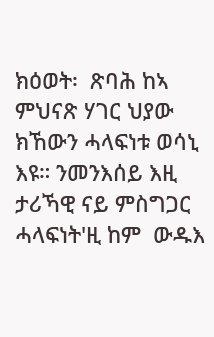ክዕወት፡  ጽባሕ ከኣ  ምህናጽ ሃገር ህያው ክኸውን ሓላፍነቱ ወሳኒ እዩ። ንመንእሰይ እዚ ታሪኻዊ ናይ ምስግጋር ሓላፍነት'ዚ ከም  ውዱእ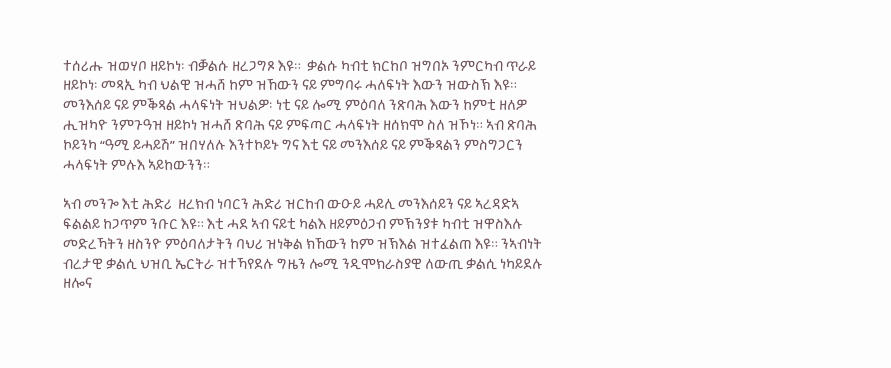ተሰሪሑ ዝወሃቦ ዘይኮነ፡ ብቓልሱ ዘረጋግጾ እዩ።  ቃልሱ ካብቲ ክርከቦ ዝግበኦ ንምርካብ ጥራይ ዘይኮነ፡ መጻኢ ካብ ህልዊ ዝሓሸ ከም ዝኸውን ናይ ምግባሩ ሓለፍነት እውን ዝውስኽ እዩ። መንእሰይ ናይ ምቕጻል ሓላፍነት ዝህልዎ፡ ነቲ ናይ ሎሚ ምዕባለ ንጽባሕ እውን ከምቲ ዘለዎ ሒዝካዮ ንምጉዓዝ ዘይኮነ ዝሓሸ ጽባሕ ናይ ምፍጣር ሓላፍነት ዘሰክሞ ስለ ዝኾነ። ኣብ ጽባሕ ኮይንካ “ዓሚ ይሓይሽ” ዝበሃለሉ እንተኮይኑ ግና እቲ ናይ መንእሰይ ናይ ምቕጻልን ምስግጋርን ሓላፍነት ምሉእ ኣይከውንን።

ኣብ መንጐ እቲ ሕድሪ  ዘረክብ ነባርን ሕድሪ ዝርከብ ውዑይ ሓይሊ መንእሰይን ናይ ኣረዳድኣ ፍልልይ ከጋጥም ንቡር እዩ። እቲ ሓደ ኣብ ናይቲ ካልእ ዘይምዕጋብ ምኽንያቱ ካብቲ ዝዋስእሉ መድረኻትን ዘስንዮ ምዕባለታትን ባህሪ ዝነቅል ክኸውን ከም ዝኽእል ዝተፈልጠ እዩ። ንኣብነት ብረታዊ ቃልሲ ህዝቢ ኤርትራ ዝተኻየደሉ ግዜን ሎሚ ንዲሞክራስያዊ ለውጢ ቃልሲ ነካይደሉ ዘሎና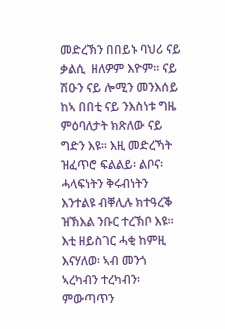መድረኽን በበይኑ ባህሪ ናይ ቃልሲ  ዘለዎም እዮም። ናይ ሽዑን ናይ ሎሚን መንእሰይ ከኣ በበቲ ናይ ንእስነቱ ግዜ ምዕባለታት ክጽለው ናይ ግድን እዩ። እዚ መድረኻት ዝፈጥሮ ፍልልይ፡ ልቦና፡ ሓላፍነትን ቅሩብነትን እንተልዩ ብቐሊሉ ክተዓረቕ ዝኽእል ንቡር ተረኽቦ እዩ። እቲ ዘይስገር ሓቂ ከምዚ እናሃለወ፡ ኣብ መንጎ ኣረካብን ተረካብን፡ ምውጣጥን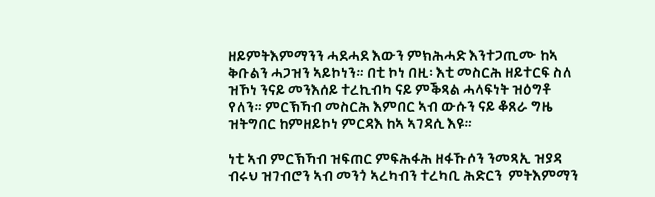ዘይምትእምማንን ሓደሓደ እውን ምክሕሓድ እንተጋጢሙ ከኣ ቅቡልን ሓጋዝን ኣይኮነን። በቲ ኮነ በዚ፡ እቲ መስርሕ ዘይተርፍ ስለ ዝኾነ ንናይ መንእሰይ ተረኪብካ ናይ ምቕጻል ሓላፍነት ዝዕግቶ የለን። ምርኽኻብ መስርሕ እምበር ኣብ ውሱን ናይ ቆጸራ ግዜ ዝትግበር ከምዘይኮነ ምርዳእ ከኣ ኣገዳሲ እዩ።

ነቲ ኣብ ምርኽኻብ ዝፍጠር ምፍሕፋሕ ዘፋኹሶን ንመጻኢ ዝያዳ ብሩህ ዝገብሮን ኣብ መንጎ ኣረካብን ተረካቢ ሕድርን  ምትእምማን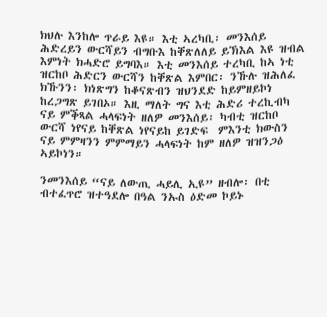ክህሉ እንከሎ ጥራይ እዩ። እቲ ኣረካቢ፡ መንእሰይ ሕድረይን ውርሻይን ብግቡእ ከቐጽለለይ ይኽእል እዩ ዝብል እምነት ክሓድሮ ይግባእ። እቲ መንእሰይ ተረካቢ ከኣ ነቲ ዝርከቦ ሕድርን ውርሻን ከቐጽል እምበር፡ ንኹሉ ዝሕለፈ ክኹንን፡ ክነጽግን ከቆናጽብን ዝህንደድ ከይምዘይኮነ ከረጋግጽ ይገበኦ። እዚ ማለት ግና እቲ ሕድሪ ተረኪብካ ናይ ምቕጻል ሓላፍነት ዘለዎ መንእሰይ፡ ካብቲ ዝርከቦ ውርሻ ነየናይ ከቐጽል ነየናይከ ይገድፍ  ምእንቲ ክውስን ናይ ምምዛንን ምምማይን ሓላፍነት ከም ዘለዎ ዝዝንጋዕ ኣይኮነን።

ንመንእሰይ “ናይ ለውጢ ሓይሊ ኢዩ” ዘብሎ፡ በቲ ብተፈጥሮ ዝተዓደሎ በዓል ንኡስ ዕድመ ኮይኑ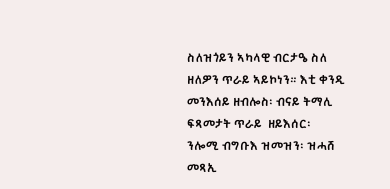ስለዝጎይን ኣካላዊ ብርታዔ ስለ ዘለዎን ጥራይ ኣይኮነን። እቲ ቀንዲ መንእሰይ ዘብሎስ፡ ብናይ ትማሊ ፍጻመታት ጥራይ  ዘይእሰር፡ ንሎሚ ብግቡእ ዝመዝን፡ ዝሓሸ መጻኢ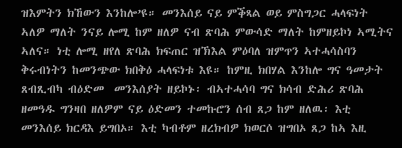ዝእምትን ክኸውን እንከሎ’ዩ። መንእሰይ ናይ ምቕጻል ወይ ምስግጋር ሓላፍነት ኣለዎ ማለት ንናይ ሎሚ ከም ዘለዎ ናብ ጽባሕ ምውሳድ ማለት ከምዘይኮነ ኣሚትና ኣለና። ነቲ ሎሚ ዘየለ ጽባሕ ክፍጠር ዝኽእል ምዕባለ ዝምጥን ኣተሓሳስባን ቅሩብነትን ከመንጭው ክበቅዕ ሓላፍነቱ እዩ። ከምዚ ክበሃል እንከሎ ግና ዓመታት ጸብጺብካ ብዕድመ  መንእሰያት ዘይኮኑ፡ ብኣተሓሳባ ግና ክሳብ ድሕሪ ጽባሕ ዘመዓዱ ግንዛበ ዘለዎም ናይ ዕድመን ተመኩሮን ሰብ ጸጋ ከም ዘለዉ፡ እቲ መንእሰይ ክርዳእ ይግበኦ። እቲ ካብቶም ዘረክብዎ ክወርሶ ዝግበኦ ጸጋ ከኣ እዚ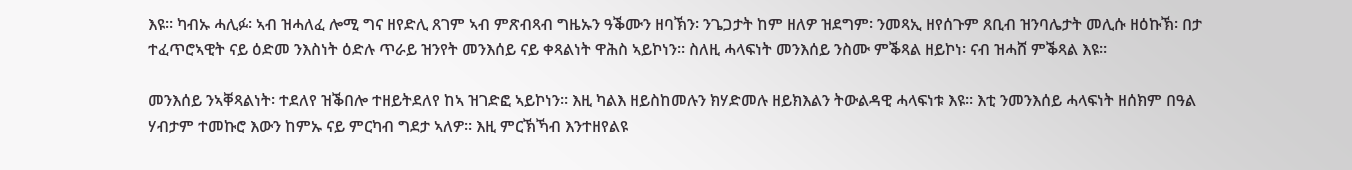እዩ። ካብኡ ሓሊፉ፡ ኣብ ዝሓለፈ ሎሚ ግና ዘየድሊ ጸገም ኣብ ምጽብጻብ ግዜኡን ዓቕሙን ዘባኽን፡ ንጌጋታት ከም ዘለዎ ዝደግም፡ ንመጻኢ ዘየሰጉም ጸቢብ ዝንባሌታት መሊሱ ዘዕኩኽ፡ በታ ተፈጥሮኣዊት ናይ ዕድመ ንእስነት ዕድሉ ጥራይ ዝንየት መንእሰይ ናይ ቀጻልነት ዋሕስ ኣይኮነን። ስለዚ ሓላፍነት መንእሰይ ንስሙ ምቕጻል ዘይኮነ፡ ናብ ዝሓሸ ምቕጻል እዩ።

መንእሰይ ንኣቐጻልነት፡ ተደለየ ዝቕበሎ ተዘይትደለየ ከኣ ዝገድፎ ኣይኮነን። እዚ ካልእ ዘይስከመሉን ክሃድመሉ ዘይክእልን ትውልዳዊ ሓላፍነቱ እዩ። እቲ ንመንእሰይ ሓላፍነት ዘሰክም በዓል ሃብታም ተመኩሮ እውን ከምኡ ናይ ምርካብ ግደታ ኣለዎ። እዚ ምርኽኻብ እንተዘየልዩ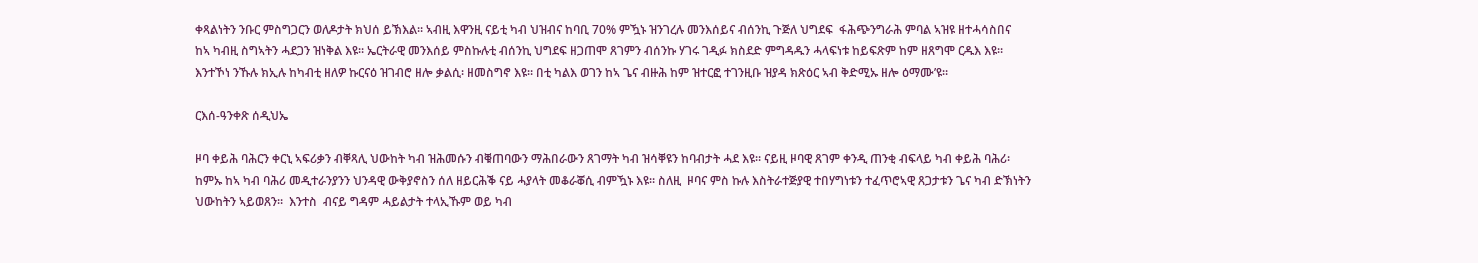ቀጻልነትን ንቡር ምስግጋርን ወለዶታት ክህሰ ይኽእል። ኣብዚ እዋንዚ ናይቲ ካብ ህዝብና ከባቢ 70% ምዃኑ ዝንገረሉ መንእሰይና ብሰንኪ ጉጅለ ህግደፍ  ፋሕጭንግራሕ ምባል ኣዝዩ ዘተሓሳስበና  ከኣ ካብዚ ስግኣትን ሓደጋን ዝነቅል እዩ። ኤርትራዊ መንእሰይ ምስኩሉቲ ብሰንኪ ህግደፍ ዘጋጠሞ ጸገምን ብሰንኩ ሃገሩ ገዲፉ ክስደድ ምግዳዱን ሓላፍነቱ ከይፍጽም ከም ዘጸግሞ ርዱእ እዩ። እንተኾነ ንኹሉ ክኢሉ ከካብቲ ዘለዎ ኩርናዕ ዝገብሮ ዘሎ ቃልሲ፡ ዘመስግኖ እዩ። በቲ ካልእ ወገን ከኣ ጌና ብዙሕ ከም ዝተርፎ ተገንዚቡ ዝያዳ ክጽዕር ኣብ ቅድሚኡ ዘሎ ዕማሙ’ዩ።

ርእሰ-ዓንቀጽ ሰዲህኤ

ዞባ ቀይሕ ባሕርን ቀርኒ ኣፍሪቃን ብቐጻሊ ህውከት ካብ ዝሕመሱን ብቑጠባውን ማሕበራውን ጸገማት ካብ ዝሳቐዩን ከባብታት ሓደ እዩ። ናይዚ ዞባዊ ጸገም ቀንዲ ጠንቂ ብፍላይ ካብ ቀይሕ ባሕሪ፡ ከምኡ ከኣ ካብ ባሕሪ መዲተራንያንን ህንዳዊ ውቅያኖስን ሰለ ዘይርሕቕ ናይ ሓያላት መቆራቖሲ ብምዃኑ እዩ። ስለዚ  ዞባና ምስ ኩሉ እስትራተጅያዊ ተበሃግነቱን ተፈጥሮኣዊ ጸጋታቱን ጌና ካብ ድኽነትን ህውከትን ኣይወጸን።  እንተስ  ብናይ ግዳም ሓይልታት ተላኢኹም ወይ ካብ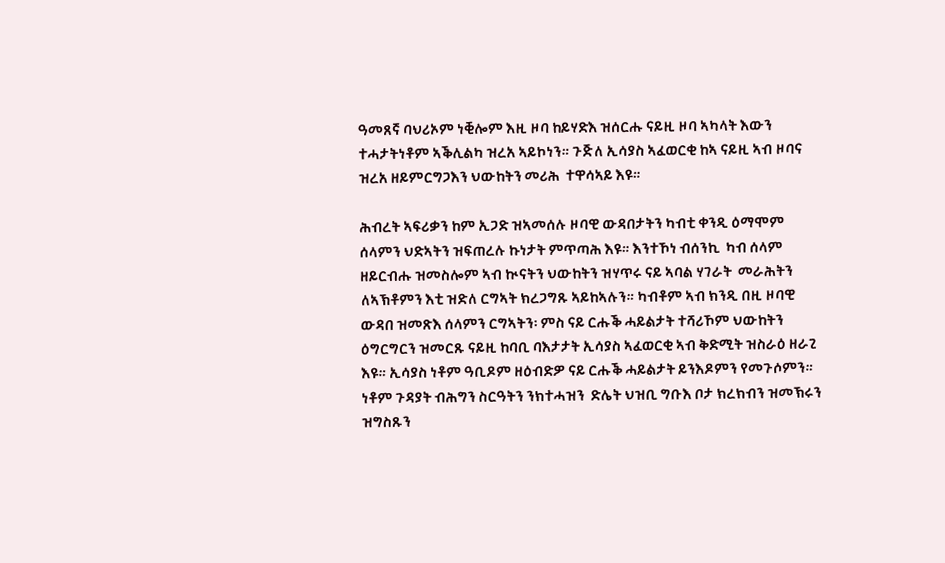ዓመጸኛ ባህሪኦም ነቒሎም እዚ ዞባ ከይሃድእ ዝሰርሑ ናይዚ ዞባ ኣካላት እውን ተሓታትነቶም ኣቕሊልካ ዝረአ ኣይኮነን። ጉጅለ ኢሳያስ ኣፈወርቂ ከኣ ናይዚ ኣብ ዞባና ዝረአ ዘይምርግጋእን ህውከትን መሪሕ  ተዋሳኣይ እዩ።

ሕብረት ኣፍሪቃን ከም ኢጋድ ዝኣመሰሉ ዞባዊ ውዳበታትን ካብቲ ቀንዲ ዕማሞም ሰላምን ህድኣትን ዝፍጠረሉ ኩነታት ምጥጣሕ እዩ። እንተኾነ ብሰንኪ  ካብ ሰላም ዘይርብሑ ዝመስሎም ኣብ ኲናትን ህውከትን ዝሃጥሩ ናይ ኣባል ሃገራት  መራሕትን  ለኣኽቶምን እቲ ዝድለ ርግኣት ክረጋግጹ ኣይከኣሉን። ካብቶም ኣብ ክንዲ በዚ ዞባዊ ውዳበ ዝመጽእ ሰላምን ርግኣትን፡ ምስ ናይ ርሑቕ ሓይልታት ተሻሪኾም ህውከትን ዕግርግርን ዝመርጹ ናይዚ ከባቢ ባእታታት ኢሳያስ ኣፈወርቂ ኣብ ቅድሚት ዝስራዕ ዘራጊ እዩ። ኢሳያስ ነቶም ዓቢዶም ዘዕብድዎ ናይ ርሑቕ ሓይልታት ይንእዶምን የመጉሶምን። ነቶም ጉዳያት ብሕግን ስርዓትን ንክተሓዝን  ድሌት ህዝቢ ግቡእ ቦታ ክረክብን ዝመኽሩን ዝግስጹን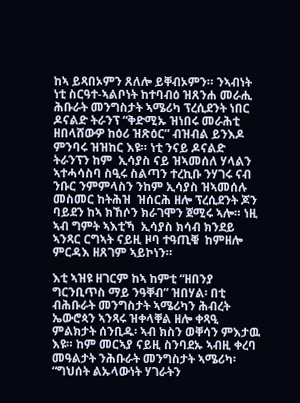ከኣ ይጻበኦምን ጸለሎ ይቐብኦምን። ንኣብነት ነቲ ስርዓተ-ኣልቦነት ከተባብዕ ዝጸንሐ መራሒ ሕቡራት መንግስታት ኣሜሪካ ፕረሲደንት ነበር ዶናልድ ትራንፕ “ቅድሚኡ ዝነበሩ መራሕቲ ዘበላሸውዎ ከዕሪ ዝጽዕር” ብዝብል ይንእዶ ምንባሩ ዝዝከር እዩ። ነቲ ንናይ ዶናልድ ትራንፕን ከም  ኢሳያስ ናይ ዝኣመሰለ ሃላልን ኣተሓሳስባ ስዒሩ ስልጣን ተረኪቡ ንሃገሩ ናብ ንቡር ንምምላስን ንከም ኢሳያስ ዝኣመሰሉ መስመር ከትሕዝ  ዝሰርሕ ዘሎ ፕረሲደንት ጆን ባይደን ከኣ ክኸሶን ክራገሞን ጀሚሩ ኣሎ። ነዚ ኣብ ግምት ኣእቲኻ  ኢሳያስ ክሳብ ክንደይ ኣንጻር ርግኣት ናይዚ ዞባ ተዓጢቑ  ከምዘሎ ምርዳእ ዘጸገም ኣይኮነን።

እቲ ኣዝዩ ዘገርም ከኣ ከምቲ “ዘበንያ ግርንቢጥስ ማይ ንዓቐብ” ዝበሃል፡ በቲ ብሕቡራት መንግስታት ኣሜሪካን ሕብረት ኤውሮጳን ኣንጻሩ ዝቀላቐል ዘሎ ቀጻዒ ምልክታት ሰንቢዱ፡ ኣብ ክስን ወቐሳን ምእታዉ እዩ። ከም መርኣያ ናይዚ ስንባደኡ ኣብዚ ቀረባ መዓልታት ንሕቡራት መንግስታት ኣሜሪካ፡ “ግህሰት ልኡላውነት ሃገራትን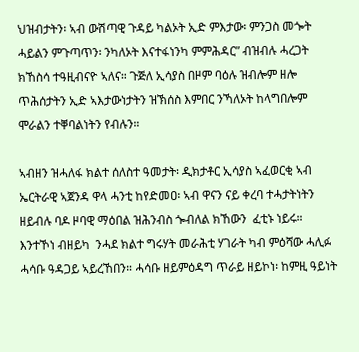ህዝብታትን፡ ኣብ ውሽጣዊ ጉዳይ ካልኦት ኢድ ምእታው፡ ምንጋስ መጐት ሓይልን ምጉጣጥን፡ ንካለኦት እናተፋነንካ ምምሕዳር” ብዝብሉ ሓረጋት ክኸስሳ ተዓዚብናዮ ኣለና። ጉጅለ ኢሳያስ በዞም ባዕሉ ዝብሎም ዘሎ  ጥሕሰታትን ኢድ ኣእታውነታትን ዝኽሰስ እምበር ንኻለኦት ከላግበሎም ሞራልን ተቐባልነትን የብሉን።

ኣብዘን ዝሓለፋ ክልተ ሰለስተ ዓመታት፡ ዲክታቶር ኢሳያስ ኣፈወርቂ ኣብ ኤርትራዊ ኣጀንዳ ዋላ ሓንቲ ከየድመዐ፡ ኣብ ዋናን ናይ ቀረባ ተሓታትነትን ዘይብሉ ባዶ ዞባዊ ማዕበል ዝሕንብስ ጐብለል ክኸውን  ፈቲኑ ነይሩ። እንተኾነ ብዘይካ  ንሓደ ክልተ ግሩሃት መራሕቲ ሃገራት ካብ ምዕሻው ሓሊፉ ሓሳቡ ዓዳጋይ ኣይረኸበን። ሓሳቡ ዘይምዕዳግ ጥራይ ዘይኮነ፡ ከምዚ ዓይነት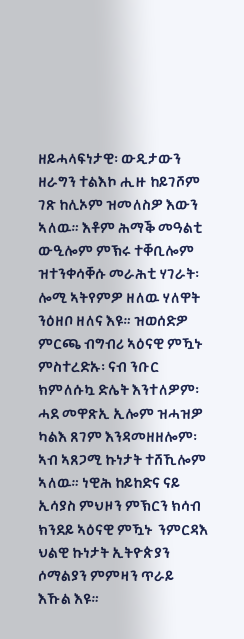ዘይሓላፍነታዊ፡ ውዲታውን ዘራግን ተልእኮ ሒዙ ከይገሾም ገጽ ከሊኦም ዝመለስዎ እውን ኣለዉ። እቶም ሕማቕ መዓልቲ ውዒሎም ምኽሩ ተቐቢሎም ዝተንቀሳቐሱ መራሕቲ ሃገራት፡ ሎሚ ኣትየምዎ ዘለዉ ሃለዋት ንዕዘቦ ዘለና እዩ። ዝወሰድዎ ምርጫ ብግብሪ ኣዕናዊ ምዃኑ ምስተረድኡ፡ ናብ ንቡር ክምለሱኳ ድሌት እንተለዎም፡ ሓደ መዋጽኢ ኢሎም ዝሓዝዎ ካልእ ጸገም እንዳመዘዘሎም፡ ኣብ ኣጸጋሚ ኩነታት ተሸኺሎም ኣለዉ። ነዊሕ ከይከድና ናይ ኢሳያስ ምህዞን ምኽርን ክሳብ ክንደይ ኣዕናዊ ምዃኑ  ንምርዳእ ህልዊ ኩነታት ኢትዮጵያን ሶማልያን ምምዛን ጥራይ እኹል እዩ።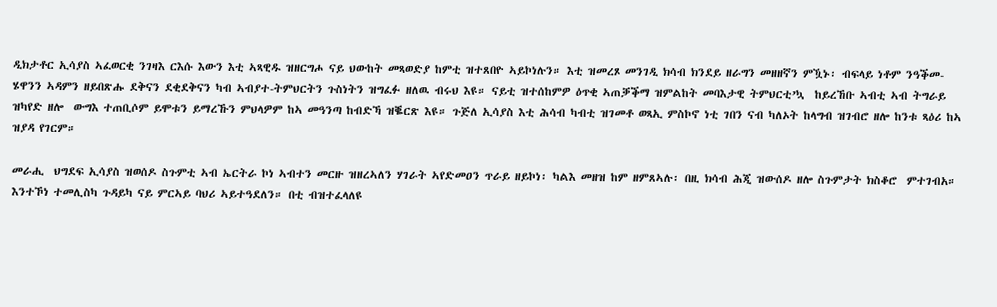ዲክታቶር ኢሳያስ ኣፈወርቂ ንገዛእ ርእሱ እውን እቲ ኣጻዊዱ ዝዘርግሖ ናይ ህውከት መጻወድያ ከምቲ ዝተጸበዮ ኣይኮነሉን። እቲ ዝመረጾ መንገዲ ክሳብ ክንደይ ዘራግን መዘዘኛን ምዃኑ፡ ብፍላይ ነቶም ንዓቕመ-ሄዋንን ኣዳምን ዘይበጽሑ ደቅናን ደቂደቅናን ካብ ኣብያተ-ትምህርትን ጉስነትን ዝግፈፉ ዘለዉ ብሩህ እዩ። ናይቲ ዝተሰከምዎ ዕጥቂ ኣጠቓቕማ ዝምልከት መባእታዊ ትምህርቲ’ኳ  ከይረኸቡ ኣብቲ ኣብ ትግራይ ዝካየድ ዘሎ  ውግእ ተጠቢሶም ይሞቱን ይማረኹን ምህላዎም ከኣ መዓንጣ ከብድኻ ዝቘርጽ እዩ። ጉጅለ ኢሳያስ እቲ ሕሳብ ካብቲ ዝገመቶ ወጻኢ ምስኮኖ ነቲ ገበን ናብ ካለኦት ከላግብ ዝገብሮ ዘሎ ከንቱ ጻዕሪ ከኣ ዝያዳ የገርም።

መራሒ  ህግደፍ ኢሳያስ ዝወሰዶ ስጉምቲ ኣብ ኤርትራ ኮነ ኣብተን መርዙ ዝዘረኣለን ሃገራት ኣየድመዐን ጥራይ ዘይኮነ፡ ካልእ መዘዝ ከም ዘምጸኣሉ፡ በዚ ክሳብ ሕጂ ዝውሰዶ ዘሎ ስጉምታት ክስቆሮ  ምተገብአ። እንተኾነ ተመሊስካ ጉዳይካ ናይ ምርኣይ ባህሪ ኣይተዓደለን። በቲ ብዝተፈላለዩ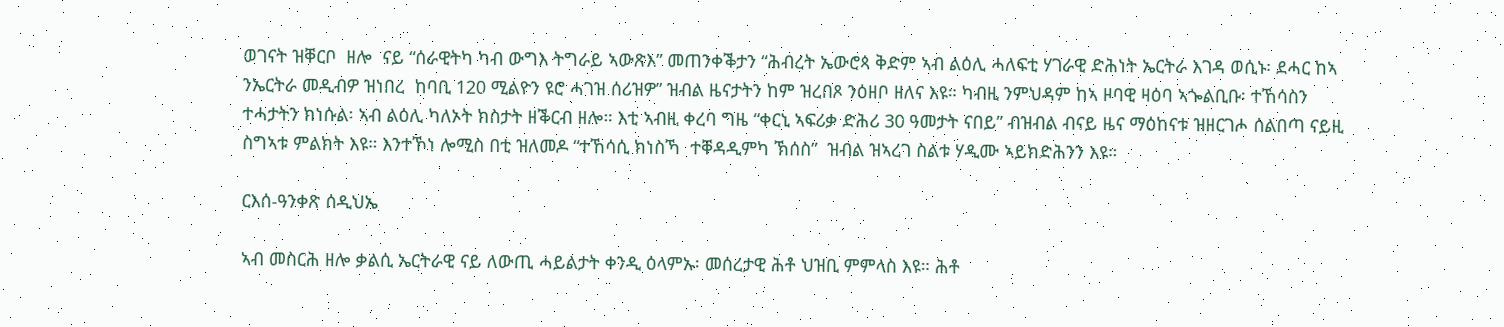ወገናት ዝቐርቦ  ዘሎ  ናይ “ሰራዊትካ ካብ ውግእ ትግራይ ኣውጽእ” መጠንቀቕታን “ሕብረት ኤውሮጳ ቅድም ኣብ ልዕሊ ሓለፍቲ ሃገራዊ ድሕነት ኤርትራ እገዳ ወሲኑ፡ ደሓር ከኣ ንኤርትራ መዲብዎ ዝነበረ  ከባቢ 120 ሚልዮን ዩሮ ሓገዝ ሰሪዝዎ” ዝብል ዜናታትን ከም ዝረበጾ ንዕዘቦ ዘለና እዩ። ካብዚ ንምህዳም ከኣ ዞባዊ ዛዕባ ኣጐልቢቡ፡ ተኸሳስን ተሓታትን ክነሱል፡ ኣብ ልዕሊ ካለኦት ክስታት ዘቕርብ ዘሎ። እቲ ኣብዚ ቀረባ ግዜ “ቀርኒ ኣፍሪቃ ድሕሪ 30 ዓመታት ናበይ” ብዝብል ብናይ ዜና ማዕከናቱ ዝዘርገሖ ሰልበጣ ናይዚ ስግኣቱ ምልክት እዩ። እንተኾነ ሎሚስ በቲ ዝለመዶ “ተኸሳሲ ክነስኻ  ተቐዳዲምካ ኽሰስ”  ዝብል ዝኣረገ ስልቱ ሃዲሙ ኣይክድሕንን እዩ።

ርእሰ-ዓንቀጽ ሰዲህኤ

ኣብ መስርሕ ዘሎ ቃልሲ ኤርትራዊ ናይ ለውጢ ሓይልታት ቀንዲ ዕላምኡ፡ መሰረታዊ ሕቶ ህዝቢ ምምላስ እዩ። ሕቶ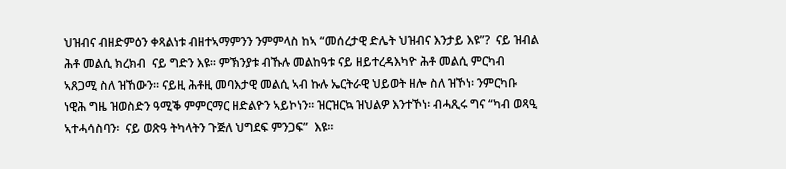ህዝብና ብዘድምዕን ቀጻልነቱ ብዘተኣማምንን ንምምላስ ከኣ “መሰረታዊ ድሌት ህዝብና እንታይ እዩ”?  ናይ ዝብል ሕቶ መልሲ ክረክብ  ናይ ግድን እዩ። ምኽንያቱ ብኹሉ መልከዓቱ ናይ ዘይተረዳእካዮ ሕቶ መልሲ ምርካብ ኣጸጋሚ ስለ ዝኸውን። ናይዚ ሕቶዚ መባእታዊ መልሲ ኣብ ኩሉ ኤርትራዊ ህይወት ዘሎ ስለ ዝኾነ፡ ንምርካቡ ነዊሕ ግዜ ዝወስድን ዓሚቕ ምምርማር ዘድልዮን ኣይኮነን። ዝርዝርኳ ዝህልዎ እንተኾነ፡ ብሓጺሩ ግና “ካብ ወጻዒ ኣተሓሳስባን፡  ናይ ወጽዓ ትካላትን ጉጅለ ህግደፍ ምንጋፍ”  እዩ።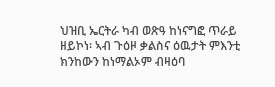ህዝቢ ኤርትራ ካብ ወጽዓ ከነናግፎ ጥራይ ዘይኮነ፡ ኣብ ጉዕዞ ቃልስና ዕዉታት ምእንቲ ክንከውን ከነማልኦም ብዛዕባ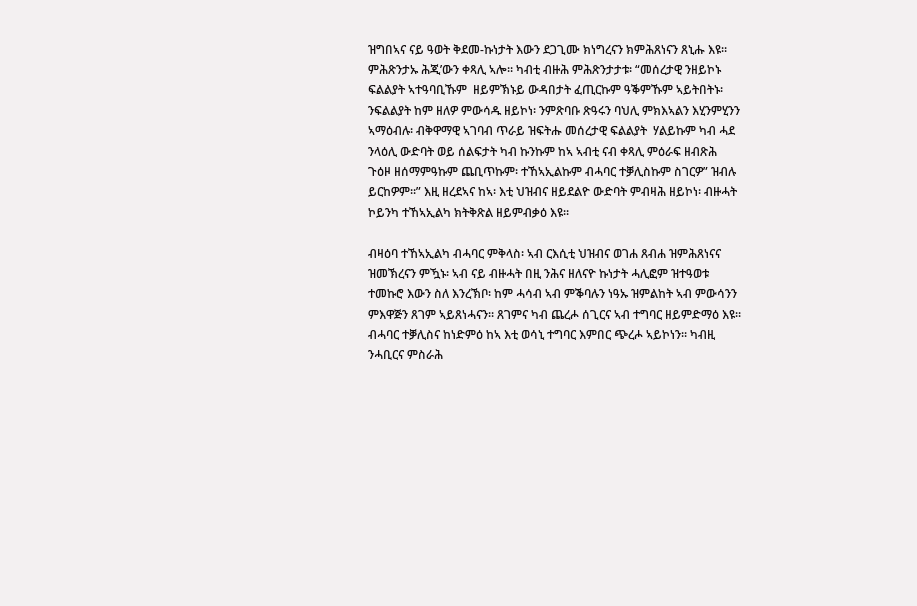ዝግበኣና ናይ ዓወት ቅደመ-ኩነታት እውን ደጋጊሙ ክነግረናን ክምሕጸነናን ጸኒሑ እዩ። ምሕጽንታኡ ሕጂ’ውን ቀጻሊ ኣሎ። ካብቲ ብዙሕ ምሕጽንታታቱ፡ “መሰረታዊ ንዘይኮኑ ፍልልያት ኣተዓባቢኹም  ዘይምኽኑይ ውዳበታት ፈጢርኩም ዓቕምኹም ኣይትበትኑ፡ ንፍልልያት ከም ዘለዎ ምውሳዱ ዘይኮነ፡ ንምጽባቡ ጽዓሩን ባህሊ ምክእኣልን እሂንምሂንን ኣማዕብሉ፡ ብቅዋማዊ ኣገባብ ጥራይ ዝፍትሑ መሰረታዊ ፍልልያት  ሃልይኩም ካብ ሓደ ንላዕሊ ውድባት ወይ ሰልፍታት ካብ ኩንኩም ከኣ ኣብቲ ናብ ቀጻሊ ምዕራፍ ዘብጽሕ ጉዕዞ ዘሰማምዓኩም ጨቢጥኩም፡ ተኸኣኢልኩም ብሓባር ተቓሊስኩም ስገርዎ” ዝብሉ ይርከዎም።” እዚ ዘረደኣና ከኣ፡ እቲ ህዝብና ዘይደልዮ ውድባት ምብዛሕ ዘይኮነ፡ ብዙሓት ኮይንካ ተኸኣኢልካ ክትቅጽል ዘይምብቃዕ እዩ።

ብዛዕባ ተኸኣኢልካ ብሓባር ምቅላስ፡ ኣብ ርእሲቲ ህዝብና ወገሐ ጸብሐ ዝምሕጸነናና ዝመኽረናን ምዃኑ፡ ኣብ ናይ ብዙሓት በዚ ንሕና ዘለናዮ ኩነታት ሓሊፎም ዝተዓወቱ ተመኩሮ እውን ስለ እንረኽቦ፡ ከም ሓሳብ ኣብ ምቕባሉን ነዓኡ ዝምልከት ኣብ ምውሳንን ምእዋጅን ጸገም ኣይጸነሓናን። ጸገምና ካብ ጨረሖ ሰጊርና ኣብ ተግባር ዘይምድማዕ እዩ። ብሓባር ተቓሊስና ከነድምዕ ከኣ እቲ ወሳኒ ተግባር እምበር ጭረሖ ኣይኮነን። ካብዚ ንሓቢርና ምስራሕ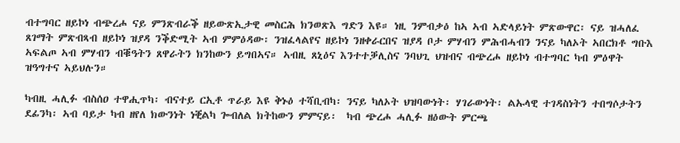ብተግባር ዘይኮነ ብጭረሖ ናይ ምንጽብራቕ ዘይውጽኢታዊ መስርሕ ክንወጽእ ግድን እዩ። ነዚ ንምብቃዕ ከኣ ኣብ ኣድላይነት ምጽውዋር፡ ናይ ዝሓለፈ ጸገማት ምጽብጻብ ዘይኮነ ዝያዳ ንቕድሚት ኣብ ምምዕዳው፡ ንዝፈላልየና ዘይኮነ ንዘቀራርበና ዝያዳ ቦታ ምሃብን ምሕብሓብን ንናይ ካለኦት ኣበርክቶ ግቡእ ኣፍልጦ ኣብ ምሃብን ብቑዓትን ጸዋራትን ክንከውን ይግበኣና። ኣብዚ ጸኒዕና እንተተቓሊስና ንባህጊ ህዝብና ብጭረሖ ዘይኮነ ብተግባር ካብ ምዕዋት ዝዓግተና ኣይህሉን።

ካብዚ ሓሊፉ ብስሰዐ ተዋሒጥካ፡ ብናተይ ርኢቶ ጥራይ እዩ ቅኑዕ ተሻቢብካ፡ ንናይ ካለኦት ህዝባውነት፡ ሃገራውነት፡ ልኡላዊ ተገዳስነትን ተበግሶታትን  ደፊንካ፡ ኣብ ባይታ ካብ ዘየለ ክውንነት ነቒልካ ጐብለል ክትከውን ምምናይ፡  ካብ ጭረሖ ሓሊፉ ዘዕውት ምርጫ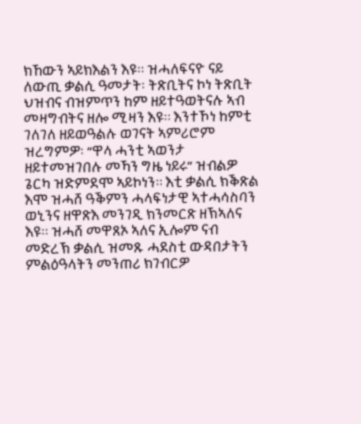ክኸውን ኣይክእልን እዩ። ዝሓለፍናዮ ናይ ለውጢ ቃልሲ ዓመታት፡ ትጽቢትና ኮነ ትጽቢት ህዝብና ብዝምጥን ከም ዘይተዓወትናሉ ኣብ መዛግብትና ዘሎ ሚዛን እዩ። እንተኾነ ከምቲ ገለገለ ዘይወዓልሉ ወገናት ኣምሪሮም ዝረግምዎ፡ “ዋላ ሓንቲ ኣወንታ ዘይተመዝገበሉ መኻን ግዜ ነይሩ” ዝብልዎ ጌርካ ዝድምደሞ ኣይኮነን። እቲ ቃልሲ ክቕጽል እሞ ዝሓሸ ዓቕምን ሓላፍነታዊ ኣተሓሳስባን ወኒንና ዘዋጽእ መንገዲ ክንመርጽ ዘኽኣለና እዩ። ዝሓሸ መዋጸኦ ኣለና ኢሎም ናብ መድረኽ ቃልሲ ዝመጹ ሓደስቲ ውዳበታትን ምልዕዓላትን መንጠሪ ክገብርዎ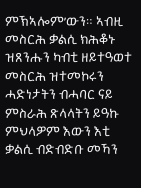ምኽኣሎም’ውን። ኣብዚ መስርሕ ቃልሲ ክሕቆኑ ዝጸንሑን ካብቲ ዘይተዓወተ መስርሕ ዝተመኮሩን ሓድነታትን ብሓባር ናይ ምስራሕ ጽላላትን ይዓኩ ምህላዎም እውን እቲ ቃልሲ ብድብድቡ መኻን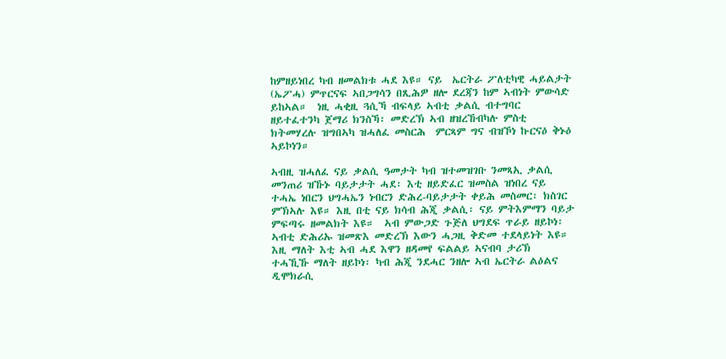ከምዘይነበረ ካብ ዘመልክቱ ሓደ እዩ። ናይ  ኤርትራ ፖለቲካዊ ሓይልታት (ኤፖሓ) ምጥርናፍ ኣበጋግሳን በጺሕዎ ዘሎ ደረጃን ከም ኣብነት ምውሳድ ይከኣል።  ነዚ ሓቂዚ ጓሲኻ ብፍላይ ኣብቲ ቃልሲ ብተግባር ዘይተፈተንካ ጀማሪ ክንስኻ፡ መድረኽ ኣብ ዘዝረኸብካሉ ምስቲ ክትመሃረሉ ዝግበኣካ ዝሓለፈ መስርሕ  ምርጻም ግና ብዝኾነ ኩርናዕ ቅኑዕ ኣይኮነን።

ኣብዚ ዝሓለፈ ናይ ቃልሲ ዓመታት ካብ ዝተመዝገቡ ንመጻኢ ቃልሲ መንጠሪ ዝኹኑ ባይታታት ሓደ፡ እቲ ዘይድፈር ዝመስል ዝነበረ ናይ ተሓኤ ነበርን ህግሓኤን ነብርን ድሕረ-ባይታታት ቀይሕ መስመር፡ ክስገር ምኽኣሉ እዩ። እዚ በቲ ናይ ክሳብ ሕጂ ቃልሲ፡ ናይ ምትእምማን ባይታ ምፍጣሩ ዘመልክት እዩ።  ኣብ ምውጋድ ጉጅለ ህግደፍ ጥራይ ዘይኮነ፡ ኣብቲ ድሕሪኡ ዝመጽእ መድረኽ እውን ሓጋዚ ቅድመ ተደላይነት እዩ።  እዚ ማለት እቲ ኣብ ሓደ እዋን ዘዳመየ ፍልልይ ኣናብባ ታሪኽ  ተሓኺኹ ማለት ዘይኮነ፡ ካብ ሕጂ ንደሓር ንዘሎ ኣብ ኤርትራ ልዕልና ዲሞክራሲ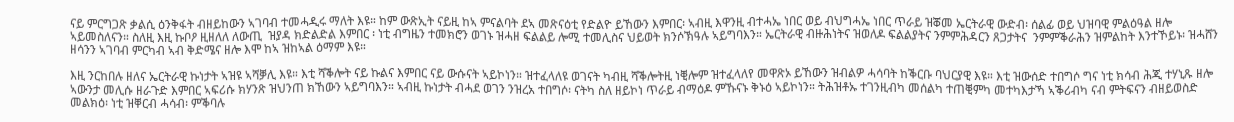ናይ ምርግጋጽ ቃልሲ ዕንቅፋት ብዘይከውን ኣገባብ ተመሓዲሩ ማለት እዩ። ከም ውጽኢት ናይዚ ከኣ ምናልባት ደኣ መጽናዕቲ የድልዮ ይኸውን እምበር፡ ኣብዚ እዋንዚ ብተሓኤ ነበር ወይ ብህግሓኤ ነበር ጥራይ ዝቖመ ኤርትራዊ ውድብ፡ ሰልፊ ወይ ህዝባዊ ምልዕዓል ዘሎ ኣይመስለናን። ስለዚ እዚ ኩቦዖ ዚዘለለ ለውጢ  ዝያዳ ክድልድል እምበር ፡ ነቲ ብግዜን ተመክሮን ወገኑ ዝሓዘ ፍልልይ ሎሚ ተመሊስና ህይወት ክንሶኽዓሉ ኣይግባእን። ኤርትራዊ ብዙሕነትና ዝወለዶ ፍልልያትና ንምምሕዳርን ጸጋታትና  ንምምቕራሕን ዝምልከት እንተኾይኑ፡ ዝሓሸን ዘሳንን ኣገባብ ምርካብ ኣብ ቅድሜና ዘሎ እሞ ከኣ ዝከኣል ዕማም እዩ።

እዚ ንርከበሉ ዘለና ኤርትራዊ ኩነታት ኣዝዩ ኣሻቓሊ እዩ። እቲ ሻቕሎት ናይ ኩልና እምበር ናይ ውሱናት ኣይኮነን። ዝተፈላለዩ ወገናት ካብዚ ሻቕሎትዚ ነቒሎም ዝተፈላለየ መዋጽኦ ይኸውን ዝብልዎ ሓሳባት ከቕርቡ ባህርያዊ እዩ። እቲ ዝውሰድ ተበግሶ ግና ነቲ ክሳብ ሕጂ ተሃኒጹ ዘሎ ኣውንታ መሊሱ ዘራጉድ እምበር ኣፍሪሱ ክሃንጽ ዝህንጠ ክኸውን ኣይግባእን። ኣብዚ ኩነታት ብሓደ ወገን ንዝረአ ተበግሶ፡ ናትካ ስለ ዘይኮነ ጥራይ ብማዕዶ ምኹናኑ ቅኑዕ ኣይኮነን። ትሕዝቶኡ ተገንዚብካ መሰልካ ተጠቒምካ መተካእታኻ ኣቕሪብካ ናብ ምትፍናን ብዘይወስድ መልክዕ፡ ነቲ ዝቐርብ ሓሳብ፡ ምቕባሉ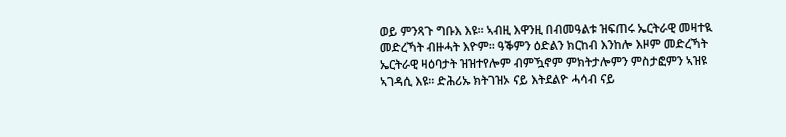ወይ ምንጻጉ ግቡእ እዩ። ኣብዚ እዋንዚ በብመዓልቱ ዝፍጠሩ ኤርትራዊ መዛተዪ መድረኻት ብዙሓት እዮም። ዓቕምን ዕድልን ክርከብ እንከሎ እዞም መድረኻት ኤርትራዊ ዛዕባታት ዝዝተየሎም ብምዃኖም ምክትታሎምን ምስታፎምን ኣዝዩ ኣገዳሲ እዩ። ድሕሪኡ ክትገዝኦ ናይ እትደልዮ ሓሳብ ናይ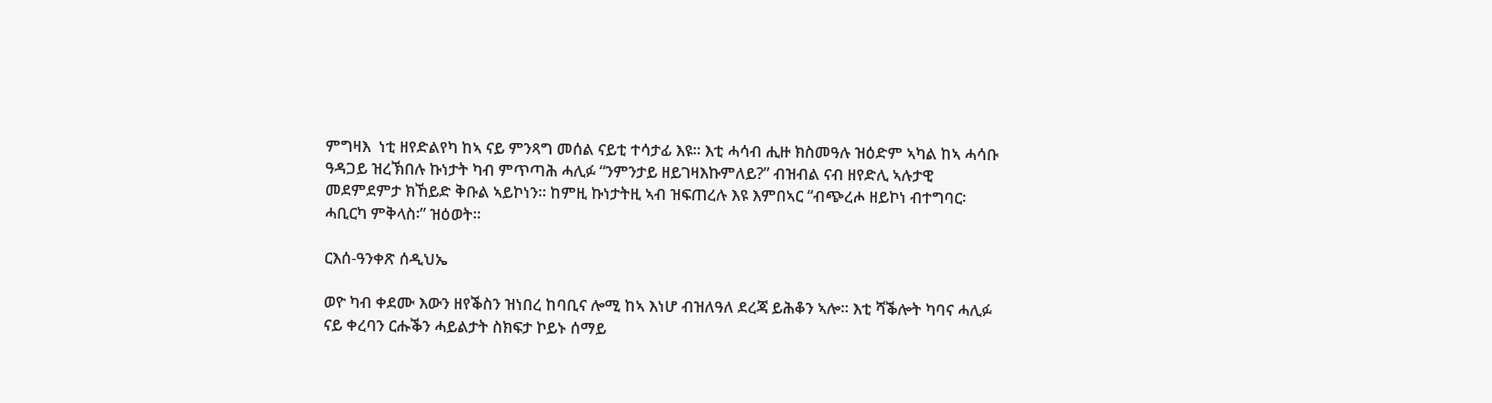ምግዛእ  ነቲ ዘየድልየካ ከኣ ናይ ምንጻግ መሰል ናይቲ ተሳታፊ እዩ። እቲ ሓሳብ ሒዙ ክስመዓሉ ዝዕድም ኣካል ከኣ ሓሳቡ ዓዳጋይ ዝረኽበሉ ኩነታት ካብ ምጥጣሕ ሓሊፉ “ንምንታይ ዘይገዛእኩምለይ?” ብዝብል ናብ ዘየድሊ ኣሉታዊ መደምደምታ ክኸይድ ቅቡል ኣይኮነን። ከምዚ ኩነታትዚ ኣብ ዝፍጠረሉ እዩ እምበኣር “ብጭረሖ ዘይኮነ ብተግባር፡ ሓቢርካ ምቅላስ፡” ዝዕወት።

ርእሰ-ዓንቀጽ ሰዲህኤ

ወዮ ካብ ቀደሙ እውን ዘየቕስን ዝነበረ ከባቢና ሎሚ ከኣ እነሆ ብዝለዓለ ደረጃ ይሕቆን ኣሎ። እቲ ሻቕሎት ካባና ሓሊፉ ናይ ቀረባን ርሑቕን ሓይልታት ስክፍታ ኮይኑ ሰማይ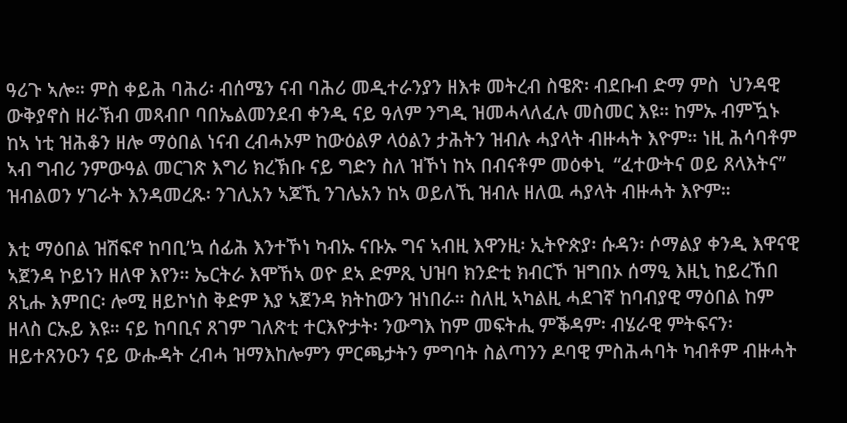ዓሪጉ ኣሎ። ምስ ቀይሕ ባሕሪ፡ ብሰሜን ናብ ባሕሪ መዲተራንያን ዘእቱ መትረብ ስዌጽ፡ ብደቡብ ድማ ምስ  ህንዳዊ ውቅያኖስ ዘራኽብ መጻብቦ ባበኤልመንደብ ቀንዲ ናይ ዓለም ንግዲ ዝመሓላለፈሉ መስመር እዩ። ከምኡ ብምዃኑ ከኣ ነቲ ዝሕቆን ዘሎ ማዕበል ነናብ ረብሓኦም ከውዕልዎ ላዕልን ታሕትን ዝብሉ ሓያላት ብዙሓት እዮም። ነዚ ሕሳባቶም ኣብ ግብሪ ንምውዓል መርገጽ እግሪ ክረኽቡ ናይ ግድን ስለ ዝኾነ ከኣ በብናቶም መዕቀኒ  “ፈተውትና ወይ ጸላእትና” ዝብልወን ሃገራት እንዳመረጹ፡ ንገሊአን ኣጆኺ ንገሌአን ከኣ ወይለኺ ዝብሉ ዘለዉ ሓያላት ብዙሓት እዮም።

እቲ ማዕበል ዝሽፍኖ ከባቢ’ኳ ሰፊሕ እንተኾነ ካብኡ ናቡኡ ግና ኣብዚ እዋንዚ፡ ኢትዮጵያ፡ ሱዳን፡ ሶማልያ ቀንዲ እዋናዊ ኣጀንዳ ኮይነን ዘለዋ እየን። ኤርትራ እሞኸኣ ወዮ ደኣ ድምጺ ህዝባ ክንድቲ ክብርኾ ዝግበኦ ሰማዒ እዚኒ ከይረኸበ ጸኒሑ እምበር፡ ሎሚ ዘይኮነስ ቅድም እያ ኣጀንዳ ክትከውን ዝነበራ። ስለዚ ኣካልዚ ሓደገኛ ከባብያዊ ማዕበል ከም ዘላስ ርኡይ እዩ። ናይ ከባቢና ጸገም ገለጽቲ ተርእዮታት፡ ንውግእ ከም መፍትሒ ምቕዳም፡ ብሄራዊ ምትፍናን፡ ዘይተጸንዑን ናይ ውሑዳት ረብሓ ዝማእከሎምን ምርጫታትን ምግባት ስልጣንን ዶባዊ ምስሕሓባት ካብቶም ብዙሓት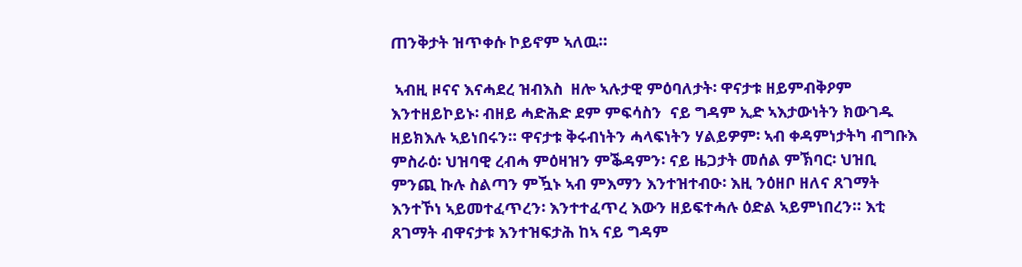ጠንቅታት ዝጥቀሱ ኮይኖም ኣለዉ።

 ኣብዚ ዞናና እናሓደረ ዝብእስ  ዘሎ ኣሉታዊ ምዕባለታት፡ ዋናታቱ ዘይምብቅዖም እንተዘይኮይኑ፡ ብዘይ ሓድሕድ ደም ምፍሳስን  ናይ ግዳም ኢድ ኣእታውነትን ክውገዱ ዘይክእሉ ኣይነበሩን። ዋናታቱ ቅሩብነትን ሓላፍነትን ሃልይዎም፡ ኣብ ቀዳምነታትካ ብግቡእ ምስራዕ፡ ህዝባዊ ረብሓ ምዕዛዝን ምቕዳምን፡ ናይ ዜጋታት መሰል ምኽባር፡ ህዝቢ ምንጪ ኩሉ ስልጣን ምዃኑ ኣብ ምእማን እንተዝተብዑ፡ እዚ ንዕዘቦ ዘለና ጸገማት እንተኾነ ኣይመተፈጥረን፡ እንተተፈጥረ እውን ዘይፍተሓሉ ዕድል ኣይምነበረን። እቲ ጸገማት ብዋናታቱ እንተዝፍታሕ ከኣ ናይ ግዳም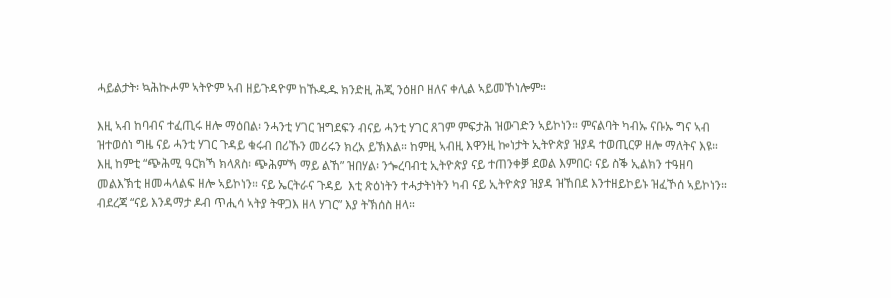ሓይልታት፡ ኳሕኲሖም ኣትዮም ኣብ ዘይጉዳዮም ከኹዱዱ ክንድዚ ሕጂ ንዕዘቦ ዘለና ቀሊል ኣይመኾነሎም።

እዚ ኣብ ከባብና ተፈጢሩ ዘሎ ማዕበል፡ ንሓንቲ ሃገር ዝግደፍን ብናይ ሓንቲ ሃገር ጸገም ምፍታሕ ዝውገድን ኣይኮነን። ምናልባት ካብኡ ናቡኡ ግና ኣብ ዝተወሰነ ግዜ ናይ ሓንቲ ሃገር ጉዳይ ቁሩብ በሪኹን መሪሩን ክረአ ይኽእል። ከምዚ ኣብዚ እዋንዚ ኰነታት ኢትዮጵያ ዝያዳ ተወጢርዎ ዘሎ ማለትና እዩ። እዚ ከምቲ “ጭሕሚ ዓርክኻ ክላጸስ፡ ጭሕምኻ ማይ ልኸ” ዝበሃል፡ ንጐረባብቲ ኢትዮጵያ ናይ ተጠንቀቓ ደወል እምበር፡ ናይ ስቕ ኢልክን ተዓዘባ መልእኽቲ ዘመሓላልፍ ዘሎ ኣይኮነን። ናይ ኤርትራና ጉዳይ  እቲ ጽዕነትን ተሓታትነትን ካብ ናይ ኢትዮጵያ ዝያዳ ዝኸበደ እንተዘይኮይኑ ዝፈኾሰ ኣይኮነን። ብደረጃ “ናይ እንዳማታ ዶብ ጥሒሳ ኣትያ ትዋጋእ ዘላ ሃገር” እያ ትኽሰስ ዘላ።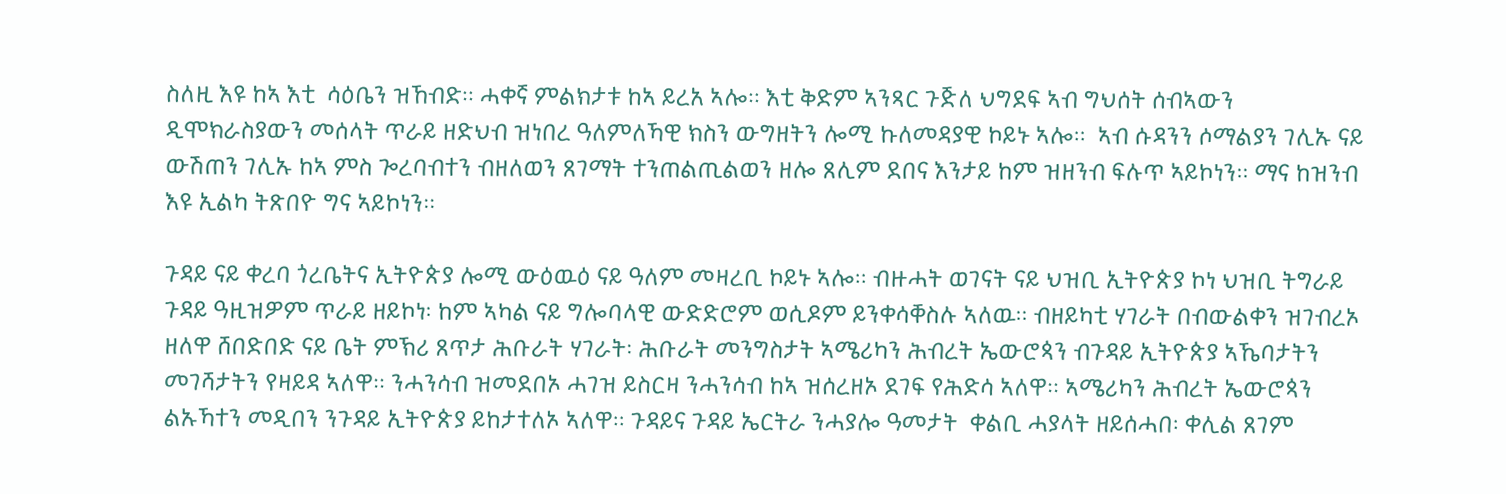ስለዚ እዩ ከኣ እቲ  ሳዕቤን ዝኸብድ። ሓቀኛ ምልክታቱ ከኣ ይረአ ኣሎ። እቲ ቅድም ኣንጻር ጉጅለ ህግደፍ ኣብ ግህሰት ሰብኣውን ዲሞክራስያውን መሰላት ጥራይ ዘድህብ ዝነበረ ዓለምለኻዊ ክስን ውግዘትን ሎሚ ኩለመዳያዊ ኮይኑ ኣሎ።  ኣብ ሱዳንን ሶማልያን ገሊኡ ናይ ውሽጠን ገሊኡ ከኣ ምስ ጐረባብተን ብዘለወን ጸገማት ተንጠልጢልወን ዘሎ ጸሊም ደበና እንታይ ከም ዝዘንብ ፍሉጥ ኣይኮነን። ማና ከዝንብ እዩ ኢልካ ትጽበዮ ግና ኣይኮነን።

ጉዳይ ናይ ቀረባ ጎረቤትና ኢትዮጵያ ሎሚ ውዕዉዕ ናይ ዓለም መዛረቢ ኮይኑ ኣሎ። ብዙሓት ወገናት ናይ ህዝቢ ኢትዮጵያ ኮነ ህዝቢ ትግራይ ጉዳይ ዓዚዝዎም ጥራይ ዘይኮነ፡ ከም ኣካል ናይ ግሎባላዊ ውድድሮም ወሲዶም ይንቀሳቐስሉ ኣለዉ። ብዘይካቲ ሃገራት በብውልቀን ዝገብረኦ ዘለዋ ሸበድበድ ናይ ቤት ምኽሪ ጸጥታ ሕቡራት ሃገራት፡ ሕቡራት መንግስታት ኣሜሪካን ሕብረት ኤውሮጳን ብጉዳይ ኢትዮጵያ ኣኼባታትን መገሻታትን የዛይዳ ኣለዋ። ንሓንሳብ ዝመደበኦ ሓገዝ ይስርዛ ንሓንሳብ ከኣ ዝሰረዘኦ ደገፍ የሕድሳ ኣለዋ። ኣሜሪካን ሕብረት ኤውሮጳን ልኡኻተን መዲበን ንጉዳይ ኢትዮጵያ ይከታተለኦ ኣለዋ። ጉዳይና ጉዳይ ኤርትራ ንሓያሎ ዓመታት  ቀልቢ ሓያላት ዘይሰሓበ፡ ቀሊል ጸገም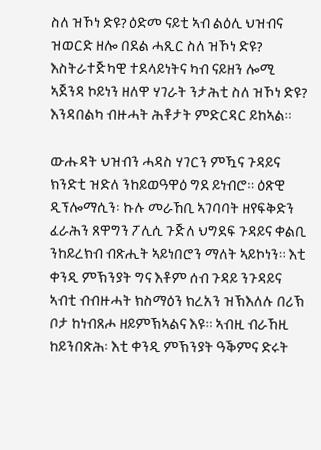ስለ ዝኾነ ድዩ? ዕድመ ናይቲ ኣብ ልዕሊ ህዝብና ዝወርድ ዘሎ በደል ሓጺር ስለ ዝኾነ ድዩ? እስትራተጅካዊ ተደላይነትና ካብ ናይዘን ሎሚ ኣጀንዳ ኮይነን ዘለዋ ሃገራት ንታሕቲ ስለ ዝኾነ ድዩ? እንዳበልካ ብዙሓት ሕቶታት ምድርዳር ይከኣል።

ውሑዳት ህዝብን ሓዳስ ሃገርን ምዃና ጉዳይና ክንድቲ ዝድለ ንከይወዓዋዕ ግደ ይነብሮ። ዕጽዊ ዲፕሎማሲን፡ ኩሉ መራኸቢ ኣገባባት ዘየፍቅድን  ፈራሕን ጸዋግን ፖሊሲ ጉጅለ ህግደፍ ጉዳይና ቀልቢ ንከይረክብ ብጽሒት ኣይነበሮን ማለት ኣይኮነን። እቲ ቀንዲ ምኽንያት ግና እቶም ሰብ ጉዳይ ንጉዳይና ኣብቲ ብብዙሓት ክስማዕን ክረአን ዝኽእለሉ በሪኽ ቦታ ከነብጸሖ ዘይምኽኣልና እዩ። ኣብዚ ብራኸዚ ከይንበጽሕ፡ እቲ ቀንዲ ምኽንያት ዓቕምና ድሩት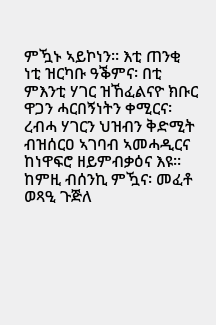ምዃኑ ኣይኮነን። እቲ ጠንቂ ነቲ ዝርካቡ ዓቕምና፡ በቲ ምእንቲ ሃገር ዝኸፈልናዮ ክቡር ዋጋን ሓርበኝነትን ቀሚርና፡ ረብሓ ሃገርን ህዝብን ቅድሚት ብዝሰርዐ ኣገባብ ኣመሓዲርና ከነዋፍሮ ዘይምብቃዕና እዩ። ከምዚ ብሰንኪ ምዃና፡ መፈቶ ወጻዒ ጉጅለ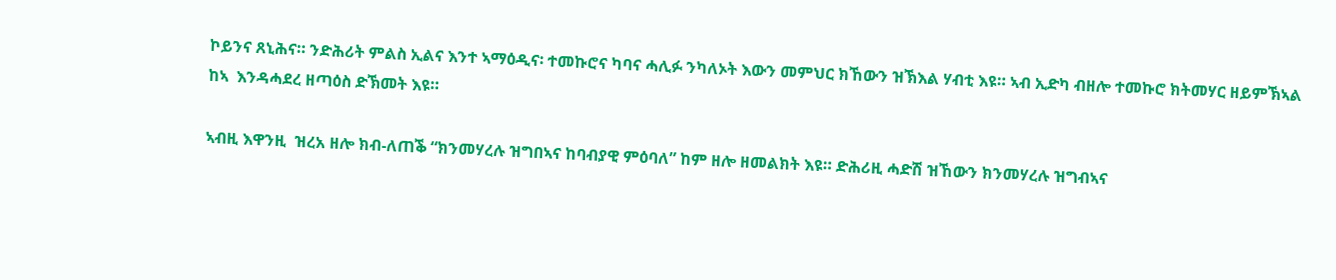ኮይንና ጸኒሕና። ንድሕሪት ምልስ ኢልና እንተ ኣማዕዲና፡ ተመኩሮና ካባና ሓሊፉ ንካለኦት እውን መምህር ክኸውን ዝኽእል ሃብቲ እዩ። ኣብ ኢድካ ብዘሎ ተመኩሮ ክትመሃር ዘይምኽኣል ከኣ  እንዳሓደረ ዘጣዕስ ድኽመት እዩ።

ኣብዚ እዋንዚ  ዝረአ ዘሎ ክብ-ለጠቕ “ክንመሃረሉ ዝግበኣና ከባብያዊ ምዕባለ” ከም ዘሎ ዘመልክት እዩ። ድሕሪዚ ሓድሽ ዝኸውን ክንመሃረሉ ዝግብኣና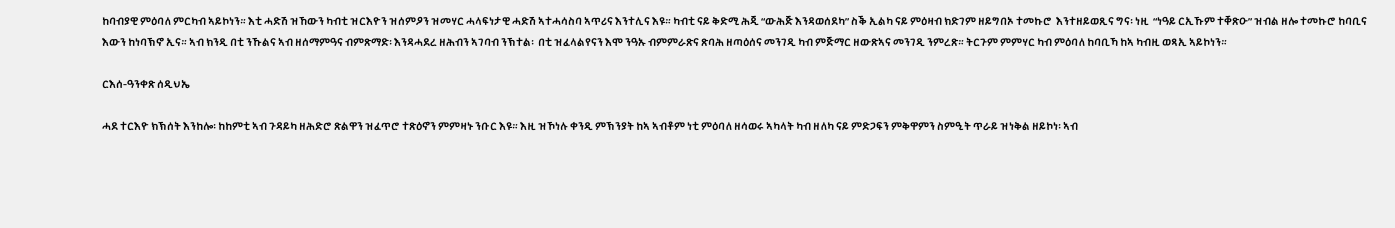ከባብያዊ ምዕባለ ምርካብ ኣይኮነን። እቲ ሓድሽ ዝኸውን ካብቲ ዝርእዮን ዝሰምዖን ዝመሃር ሓላፍነታዊ ሓድሽ ኣተሓሳስባ ኣጥሪና እንተሊና እዩ። ካብቲ ናይ ቅድሚ ሕጂ “ውሕጅ እንዳወሰደካ” ስቕ ኢልካ ናይ ምዕዛብ ክድገም ዘይግበኦ ተመኩሮ  እንተዘይወጺና ግና፡ ነዚ  “ነዓይ ርኢኹም ተቐጽዑ” ዝብል ዘሎ ተመኩሮ ከባቢና እውን ከነባኽኖ ኢና። ኣብ ክንዲ በቲ ንኹልና ኣብ ዘሰማምዓና ብምጽማድ፡ እንዳሓደረ ዘሕብን ኣገባብ ንኽተል፡  በቲ ዝፈላልየናን እሞ ንዓኡ ብምምራጽና ጽባሕ ዘጣዕሰና መንገዲ ካብ ምጅማር ዘውጽኣና መንገዲ ንምረጽ። ትርጉም ምምሃር ካብ ምዕባለ ከባቢኻ ከኣ ካብዚ ወጻኢ ኣይኮነን።

ርእሰ-ዓንቀጽ ሰዲህኤ

ሓደ ተርእዮ ክኽሰት እንከሎ፡ ከከምቲ ኣብ ጉዳይካ ዘሕድሮ ጽልዋን ዝፈጥሮ ተጽዕኖን ምምዛኑ ንቡር እዩ። እዚ ዝኾነሉ ቀንዲ ምኽንያት ከኣ ኣብቶም ነቲ ምዕባለ ዘሳወሩ ኣካላት ካብ ዘለካ ናይ ምድጋፍን ምቅዋምን ስምዒት ጥራይ ዝነቅል ዘይኮነ፡ ኣብ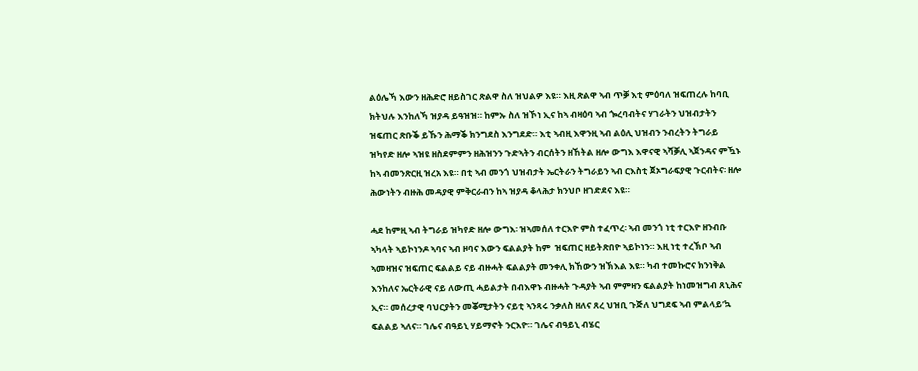ልዕሌኻ እውን ዘሕድሮ ዘይስገር ጽልዋ ስለ ዝህልዎ እዩ። እዚ ጽልዋ ኣብ ጥቓ እቲ ምዕባለ ዝፍጠረሉ ከባቢ ክትህሉ እንከለኻ ዝያዳ ይዓዝዝ። ከምኡ ስለ ዝኾነ ኢና ከኣ ብዛዕባ ኣብ ጐረባብትና ሃገራትን ህዝብታትን ዝፍጠር ጽቡቕ ይኹን ሕማቕ ክንግደስ እንግደድ። እቲ ኣብዚ እዋንዚ ኣብ ልዕሊ ህዝብን ንብረትን ትግራይ ዝካየድ ዘሎ ኣዝዩ ዘስደምምን ዘሕዝንን ጉድኣትን ብርሰትን ዘኸትል ዘሎ ውግእ እዋናዊ ኣሻቓሊ ኣጀንዳና ምዃኑ ከኣ ብመንጽርዚ ዝረአ እዩ። በቲ ኣብ መንጎ ህዝብታት ኤርትራን ትግራይን ኣብ ርእስቲ ጀኦግራፍያዊ ጉርብትና፡ ዘሎ ሕውነትን ብዙሕ መዳያዊ ምቅርራብን ከኣ ዝያዳ ቆላሕታ ክንህቦ ዘገድደና እዩ።

ሓደ ከምዚ ኣብ ትግራይ ዝካየድ ዘሎ ውግእ፡ ዝኣመሰለ ተርእዮ ምስ ተፈጥረ፡ ኣብ መንጎ ነቲ ተርእዮ ዘንብቡ ኣካላት ኣይኮነንዶ ኣባና ኣብ ዞባና እውን ፍልልያት ከም  ዝፍጠር ዘይትጽበዮ ኣይኮነን። እዚ ነቲ ተረኽቦ ኣብ ኣመዛዝና ዝፍጠር ፍልልይ ናይ ብዙሓት ፍልልያት መንቀሊ ክኸውን ዝኽእል እዩ። ካብ ተመኩሮና ክንነቅል እንከለና ኤርትራዊ ናይ ለውጢ ሓይልታት በብእዋኑ ብዙሓት ጉዳያት ኣብ ምምዛን ፍልልያት ከነመዝግብ ጸኒሕና ኢና። መሰረታዊ ባህርያትን መቖሚታትን ናይቲ ኣንጻሩ ንቃለስ ዘለና ጸረ ህዝቢ ጉጅለ ህግደፍ ኣብ ምልላይ’ኳ ፍልልይ ኣለና። ገሌና ብዓይኒ ሃይማኖት ንርእዮ። ገሌና ብዓይኒ ብሄር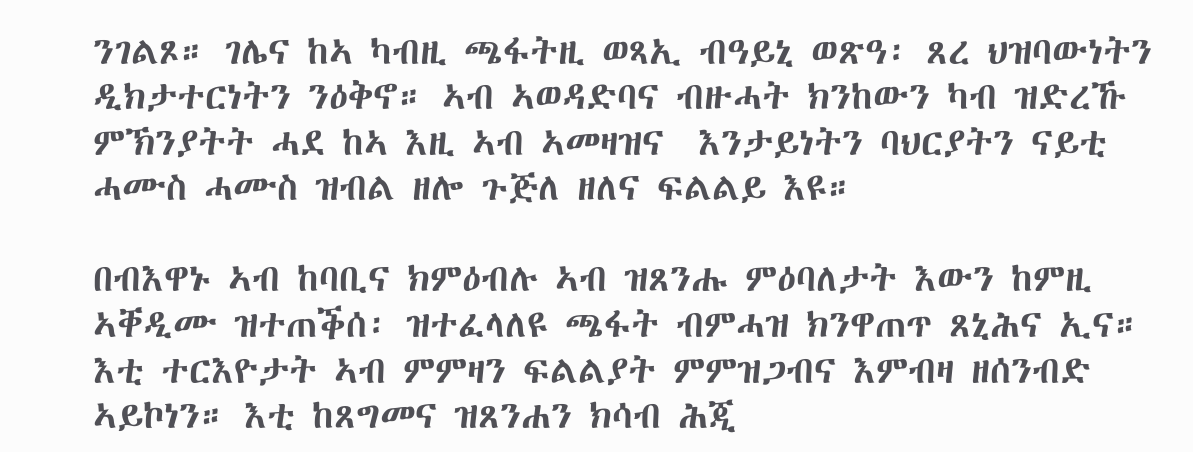ንገልጾ። ገሌና ከኣ ካብዚ ጫፋትዚ ወጻኢ ብዓይኒ ወጽዓ፡ ጸረ ህዝባውነትን  ዲክታተርነትን ንዕቅኖ። ኣብ ኣወዳድባና ብዙሓት ክንከውን ካብ ዝድረኹ ምኽንያትት ሓደ ከኣ እዚ ኣብ ኣመዛዝና  እንታይነትን ባህርያትን ናይቲ ሓሙስ ሓሙስ ዝብል ዘሎ ጉጅለ ዘለና ፍልልይ እዩ።

በብእዋኑ ኣብ ከባቢና ክምዕብሉ ኣብ ዝጸንሑ ምዕባለታት እውን ከምዚ ኣቐዲሙ ዝተጠቕሰ፡ ዝተፈላለዩ ጫፋት ብምሓዝ ክንዋጠጥ ጸኒሕና ኢና። እቲ ተርእዮታት ኣብ ምምዛን ፍልልያት ምምዝጋብና እምብዛ ዘሰንብድ ኣይኮነን። እቲ ከጸግመና ዝጸንሐን ክሳብ ሕጂ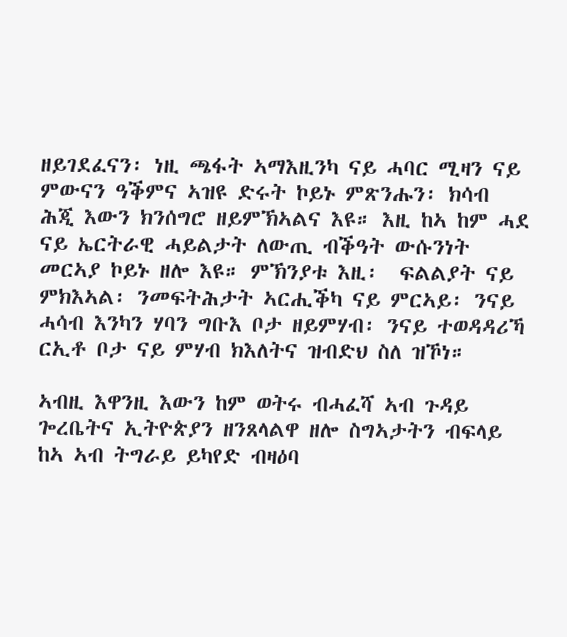ዘይገደፈናን፡ ነዚ ጫፋት ኣማእዚንካ ናይ ሓባር ሚዛን ናይ ምውናን ዓቕምና ኣዝዩ ድሩት ኮይኑ ምጽንሑን፡ ክሳብ ሕጂ እውን ክንሰግሮ ዘይምኽኣልና እዩ። እዚ ከኣ ከም ሓደ ናይ ኤርትራዊ ሓይልታት ለውጢ ብቕዓት ውሱንነት መርኣያ ኮይኑ ዘሎ እዩ። ምኽንያቱ እዚ፡  ፍልልያት ናይ ምክእኣል፡ ንመፍትሕታት ኣርሒቕካ ናይ ምርኣይ፡ ንናይ ሓሳብ እንካን ሃባን ግቡእ ቦታ ዘይምሃብ፡ ንናይ ተወዳዳሪኻ ርኢቶ ቦታ ናይ ምሃብ ክእለትና ዝብድህ ስለ ዝኾነ።

ኣብዚ እዋንዚ እውን ከም ወትሩ ብሓፈሻ ኣብ ጉዳይ ጐረቤትና ኢትዮጵያን ዘንጸላልዋ ዘሎ ስግኣታትን ብፍላይ ከኣ ኣብ ትግራይ ይካየድ ብዛዕባ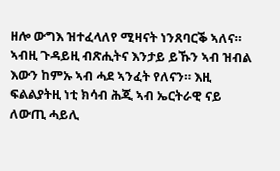ዘሎ ውግእ ዝተፈላለየ ሚዛናት ነንጸባርቕ ኣለና። ኣብዚ ጉዳይዚ ብጽሒትና እንታይ ይኹን ኣብ ዝብል እውን ከምኡ ኣብ ሓደ ኣንፈት የለናን። እዚ ፍልልያትዚ ነቲ ክሳብ ሕጂ ኣብ ኤርትራዊ ናይ ለውጢ ሓይሊ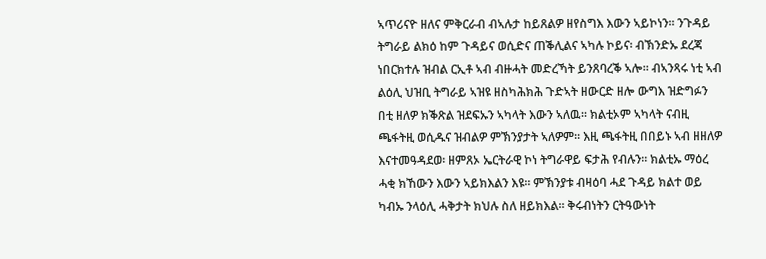ኣጥሪናዮ ዘለና ምቅርራብ ብኣሉታ ከይጸልዎ ዘየስግእ እውን ኣይኮነን። ንጉዳይ ትግራይ ልክዕ ከም ጉዳይና ወሲድና ጠቕሊልና ኣካሉ ኮይና፡ ብኽንድኡ ደረጃ ነበርክተሉ ዝብል ርኢቶ ኣብ ብዙሓት መድረኻት ይንጸባረቕ ኣሎ። ብኣንጻሩ ነቲ ኣብ ልዕሊ ህዝቢ ትግራይ ኣዝዩ ዘስካሕክሕ ጉድኣት ዘውርድ ዘሎ ውግእ ዝድግፉን በቲ ዘለዎ ክቕጽል ዝደፍኡን ኣካላት እውን ኣለዉ። ክልቲኦም ኣካላት ናብዚ ጫፋትዚ ወሲዱና ዝብልዎ ምኽንያታት ኣለዎም። እዚ ጫፋትዚ በበይኑ ኣብ ዘዘለዎ እናተመዓዳደወ፡ ዘምጸኦ ኤርትራዊ ኮነ ትግራዋይ ፍታሕ የብሉን። ክልቲኡ ማዕረ ሓቂ ክኸውን እውን ኣይክእልን እዩ። ምኽንያቱ ብዛዕባ ሓደ ጉዳይ ክልተ ወይ ካብኡ ንላዕሊ ሓቅታት ክህሉ ስለ ዘይክእል። ቅሩብነትን ርትዓውነት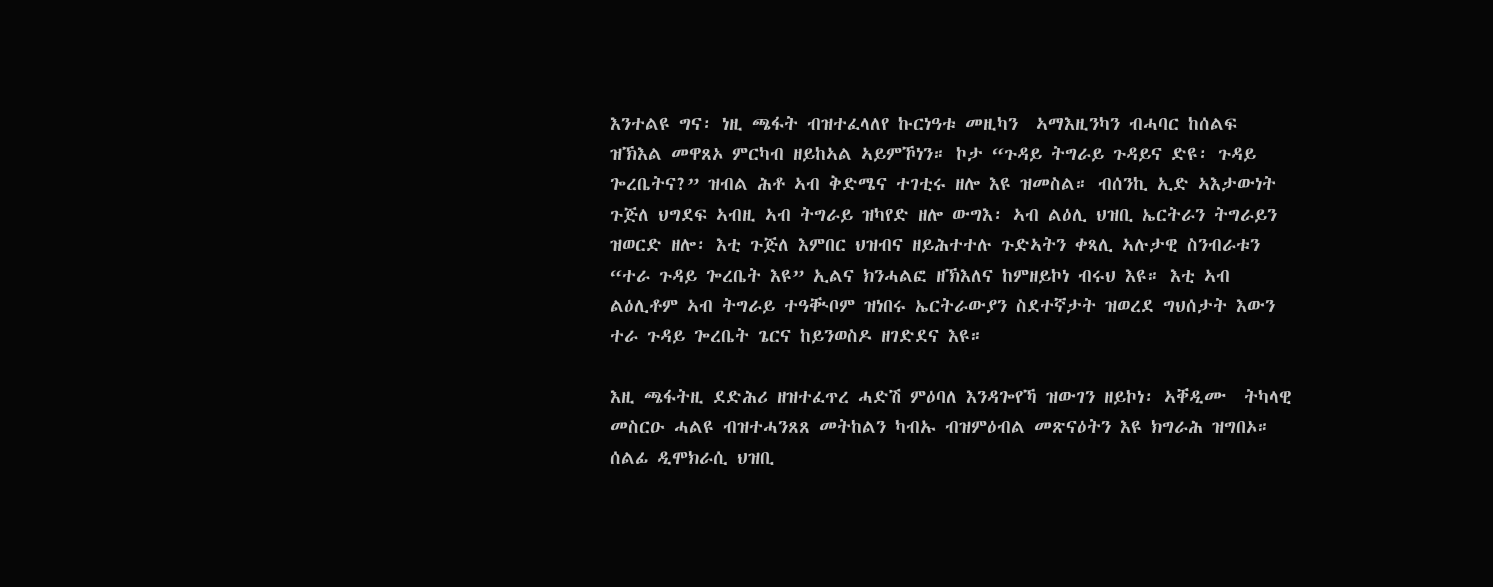እንተልዩ ግና፡ ነዚ ጫፋት ብዝተፈላለየ ኩርነዓቱ መዚካን  ኣማእዚንካን ብሓባር ከሰልፍ ዝኽእል መዋጸኦ ምርካብ ዘይከኣል ኣይምኾነን። ኮታ “ጉዳይ ትግራይ ጉዳይና ድዩ፡ ጉዳይ ጐረቤትና?” ዝብል ሕቶ ኣብ ቅድሜና ተገቲሩ ዘሎ እዩ ዝመስል። ብሰንኪ ኢድ ኣእታውነት ጉጅለ ህግደፍ ኣብዚ ኣብ ትግራይ ዝካየድ ዘሎ ውግእ፡ ኣብ ልዕሊ ህዝቢ ኤርትራን ትግራይን ዝወርድ ዘሎ፡ እቲ ጉጅለ እምበር ህዝብና ዘይሕተተሉ ጉድኣትን ቀጻሊ ኣሉታዊ ስንብራቱን “ተራ ጉዳይ ጐረቤት እዩ” ኢልና ክንሓልፎ ዘኽእለና ከምዘይኮነ ብሩህ እዩ። እቲ ኣብ ልዕሊቶም ኣብ ትግራይ ተዓቚቦም ዝነበሩ ኤርትራውያን ስደተኛታት ዝወረደ ግህሰታት እውን ተራ ጉዳይ ጐረቤት ጌርና ከይንወስዶ ዘገድደና እዩ።

እዚ ጫፋትዚ ደድሕሪ ዘዝተፈጥረ ሓድሽ ምዕባለ እንዳጐየኻ ዝውገን ዘይኮነ፡ ኣቐዲሙ  ትካላዊ መስርዑ ሓልዩ ብዝተሓንጸጸ መትከልን ካብኡ ብዝምዕብል መጽናዕትን እዩ ክግራሕ ዝግበኦ። ሰልፊ ዲሞክራሲ ህዝቢ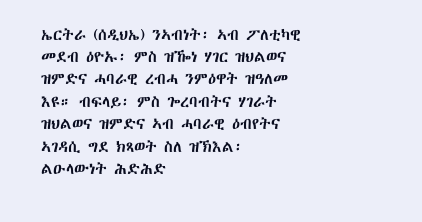ኤርትራ (ሰዲህኤ) ንኣብነት፡ ኣብ ፖለቲካዊ መደብ ዕዮኡ፡ ምስ ዝዀነ ሃገር ዝህልወና ዝምድና ሓባራዊ ረብሓ ንምዕዋት ዝዓለመ እዩ። ብፍላይ፡ ምስ ጐረባብትና ሃገራት ዝህልወና ዝምድና ኣብ ሓባራዊ ዕብየትና ኣገዳሲ ግደ ክጻወት ስለ ዝኽእል፡ ልዑላውነት ሕድሕድ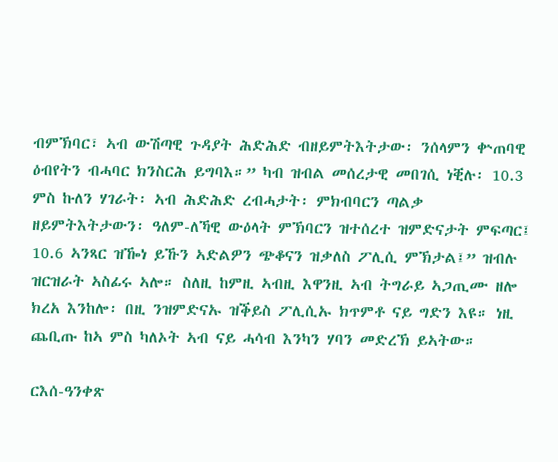ብምኽባር፣ ኣብ ውሽጣዊ ጉዳያት ሕድሕድ ብዘይምትእትታው፡ ንሰላምን ቍጠባዊ ዕብየትን ብሓባር ክንስርሕ ይግባእ።” ካብ ዝብል መሰረታዊ መበገሲ ነቒሉ፡ 10.3 ምስ ኩለን ሃገራት፡ ኣብ ሕድሕድ ረብሓታት፡ ምክብባርን ጣልቃ ዘይምትእትታውን፡ ዓለም-ለኻዊ ውዕላት ምኽባርን ዝተሰረተ ዝምድናታት ምፍጣር፤ 10.6 ኣንጻር ዝዀነ ይኹን ኣድልዎን ጭቆናን ዝቃለስ ፖሊሲ ምኽታል፤” ዝብሉ ዝርዝራት ኣስፊሩ ኣሎ። ስለዚ ከምዚ ኣብዚ እዋንዚ ኣብ ትግራይ ኣጋጢሙ ዘሎ ክረአ እንከሎ፡ በዚ ንዝምድናኡ ዝቕይስ ፖሊሲኡ ክጥምቶ ናይ ግድን እዩ። ነዚ ጨቢጡ ከኣ ምስ ካለኦት ኣብ ናይ ሓሳብ እንካን ሃባን መድረኽ ይኣትው።

ርእሰ-ዓንቀጽ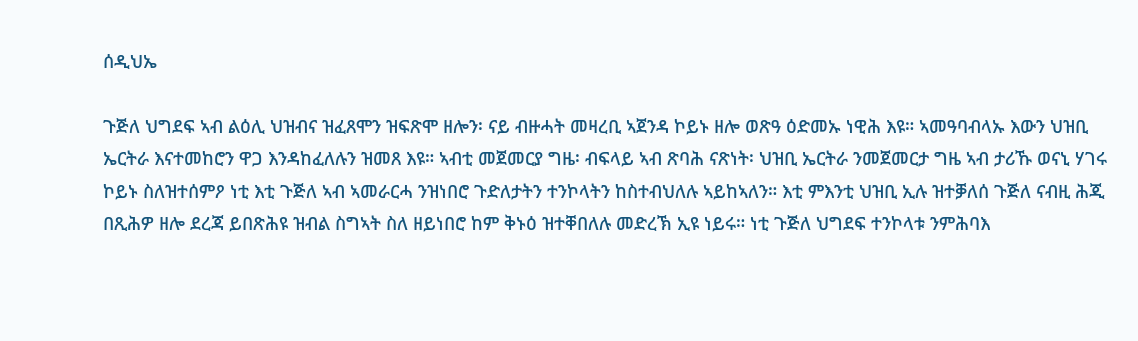ሰዲህኤ

ጉጅለ ህግደፍ ኣብ ልዕሊ ህዝብና ዝፈጸሞን ዝፍጽሞ ዘሎን፡ ናይ ብዙሓት መዛረቢ ኣጀንዳ ኮይኑ ዘሎ ወጽዓ ዕድመኡ ነዊሕ እዩ። ኣመዓባብላኡ እውን ህዝቢ ኤርትራ እናተመከሮን ዋጋ እንዳከፈለሉን ዝመጸ እዩ። ኣብቲ መጀመርያ ግዜ፡ ብፍላይ ኣብ ጽባሕ ናጽነት፡ ህዝቢ ኤርትራ ንመጀመርታ ግዜ ኣብ ታሪኹ ወናኒ ሃገሩ ኮይኑ ስለዝተሰምዖ ነቲ እቲ ጉጅለ ኣብ ኣመራርሓ ንዝነበሮ ጉድለታትን ተንኮላትን ከስተብህለሉ ኣይከኣለን። እቲ ምእንቲ ህዝቢ ኢሉ ዝተቓለሰ ጉጅለ ናብዚ ሕጂ በጺሕዎ ዘሎ ደረጃ ይበጽሕዩ ዝብል ስግኣት ስለ ዘይነበሮ ከም ቅኑዕ ዝተቐበለሉ መድረኽ ኢዩ ነይሩ። ነቲ ጉጅለ ህግደፍ ተንኮላቱ ንምሕባእ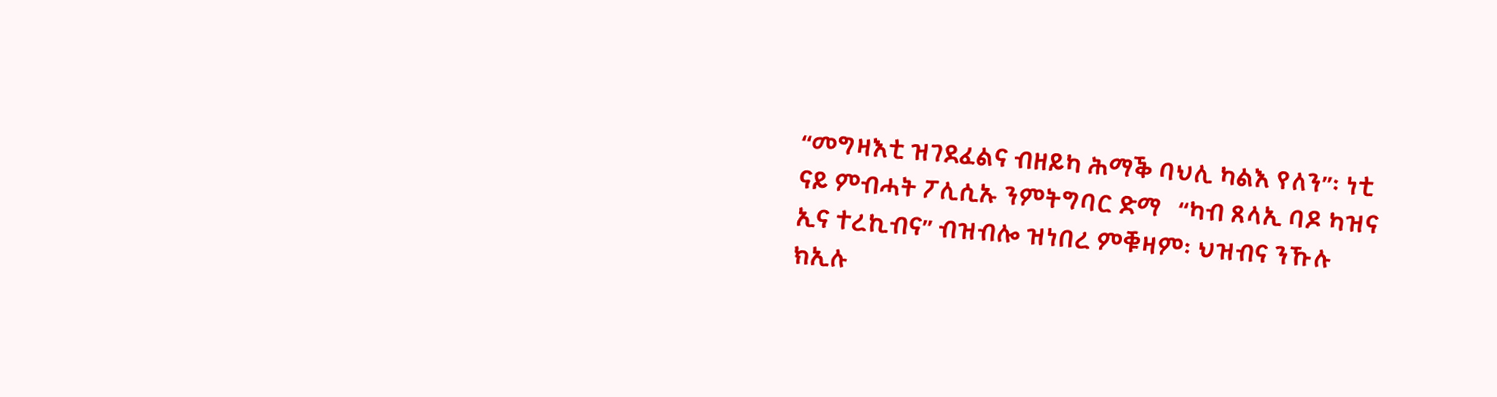“መግዛእቲ ዝገደፈልና ብዘይካ ሕማቕ ባህሊ ካልእ የለን”፡ ነቲ ናይ ምብሓት ፖሊሲኡ ንምትግባር ድማ   “ካብ ጸላኢ ባዶ ካዝና ኢና ተረኪብና” ብዝብሎ ዝነበረ ምቑዛም፡ ህዝብና ንኹሉ ክኢሉ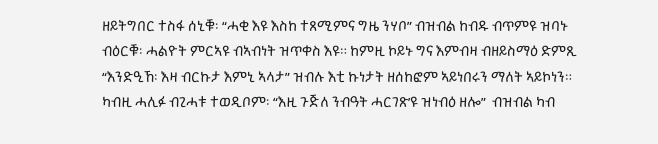ዘይትግበር ተስፋ ሰኒቑ፡ “ሓቂ እዩ እስከ ተጸሚምና ግዜ ንሃቦ” ብዝብል ከብዱ ብጥምዩ ዝባኑ ብዕርቑ፡ ሓልዮት ምርኣዩ ብኣብነት ዝጥቀስ እዩ። ከምዚ ኮይኑ ግና እምብዛ ብዘይስማዕ ድምጺ “እንድዒኸ፡ እዛ ብርኩታ እምኒ ኣላታ” ዝብሉ እቲ ኩነታት ዘሰከፎም ኣይነበሩን ማለት ኣይኮነን። ካብዚ ሓሊፉ ብጊሓቱ ተወዲቦም፡ “እዚ ጉጅለ ንብዓት ሓርገጽ’ዩ ዝነብዕ ዘሎ”  ብዝብል ካብ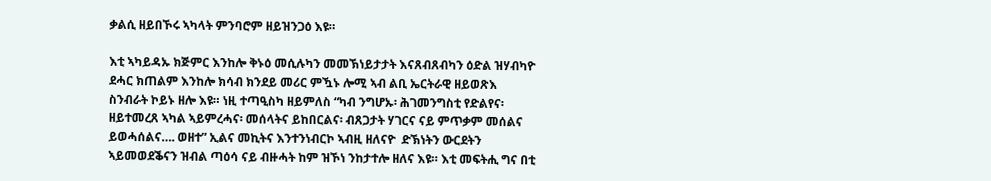ቃልሲ ዘይበኾሩ ኣካላት ምንባሮም ዘይዝንጋዕ እዩ።

እቲ ኣካይዳኡ ክጅምር እንከሎ ቅኑዕ መሲሉካን መመኽነይታታት እናጸብጸብካን ዕድል ዝሃብካዮ ደሓር ክጠልም እንከሎ ክሳብ ክንደይ መሪር ምዃኑ ሎሚ ኣብ ልቢ ኤርትራዊ ዘይወጽእ ስንብራት ኮይኑ ዘሎ እዩ። ነዚ ተጣዒስካ ዘይምለስ “ካብ ንግሆኡ፡ ሕገመንግስቲ የድልየና፡ ዘይተመረጸ ኣካል ኣይምረሓና፡ መሰላትና ይከበርልና፡ ብጸጋታት ሃገርና ናይ ምጥቃም መሰልና ይወሓሰልና…. ወዘተ” ኢልና መኪትና እንተንነብርኮ ኣብዚ ዘለናዮ  ድኽነትን ውርደትን ኣይመወደቕናን ዝብል ጣዕሳ ናይ ብዙሓት ከም ዝኾነ ንከታተሎ ዘለና እዩ። እቲ መፍትሒ ግና በቲ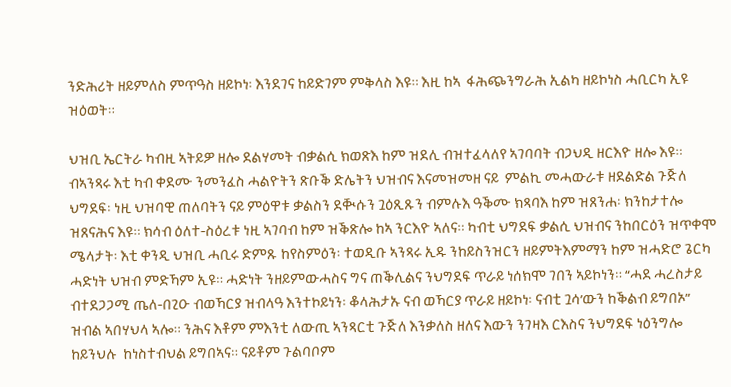ንድሕሪት ዘይምለስ ምጥዓስ ዘይኮነ፡ እንደገና ከይድገም ምቅላስ እዩ። እዚ ከኣ  ፋሕጭንግራሕ ኢልካ ዘይኮነስ ሓቢርካ ኢዩ ዝዕወት።

ህዝቢ ኤርትራ ካብዚ ኣትይዎ ዘሎ ደልሃመት ብቃልሲ ክወጽእ ከም ዝደሊ ብዝተፈላለየ ኣገባባት ብጋህዲ ዘርእዮ ዘሎ እዩ። ብኣንጻሩ እቲ ካብ ቀደሙ ንመንፈስ ሓልዮትን ጽቡቕ ድሌትን ህዝብና እናመዝመዘ ናይ  ምልኪ መሓውራቱ ዘደልድል ጉጅለ ህግደፍ፡ ነዚ ህዝባዊ ጠለባትን ናይ ምዕዋቱ ቃልስን ደቚሱን ጓዕጺጹን ብምሉእ ዓቕሙ ክጻባእ ከም ዝጸንሐ፡ ክንከታተሎ ዝጸናሕና እዩ። ክሳብ ዕለተ-ስዕረቱ ነዚ ኣገባብ ከም ዝቕጽሎ ከኣ ንርእዮ ኣለና። ካብቲ ህግደፍ ቃልሲ ህዝብና ንከበርዕን ዝጥቀሞ ሜላታት፡ እቲ ቀንዲ ህዝቢ ሓቢሩ ድምጹ ከየስምዕን፡ ተወዲቡ ኣንጻሩ ኢዱ ንከይስንዝርን ዘይምትእምማን ከም ዝሓድሮ ጌርካ ሓድነት ህዝብ ምድኻም ኢዩ። ሓድነት ንዘይምውሓስና ግና ጠቕሊልና ንህግደፍ ጥራይ ነሰክሞ ገበን ኣይኮነን። “ሓደ ሓረስታይ ብተደጋጋሚ ጤለ-በጊዑ ብወኻርያ ዝብላዓ እንተኮይነን፡ ቆላሕታኡ ናብ ወኻርያ ጥራይ ዘይኮነ፡ ናብቲ ጓሳ’ውን ከቕልብ ይግበኦ” ዝብል ኣበሃህላ ኣሎ። ንሕና እቶም ምእንቲ ለውጢ ኣንጻርቲ ጉጅለ እንቃለስ ዘለና እውን ንገዛእ ርእስና ንህግደፍ ነዕንግሎ ከይንህሉ  ከነስተብህል ይግበኣና። ናይቶም ጉልባቦም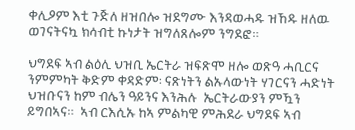ቀሊዖም እቲ ጉጅለ ዘዝበሎ ዝደግሙ እንዳወሓዱ ዝኸዱ ዘለዉ ወገናትናኳ ክሳብቲ ኩነታት ዝግለጸሎም ንግደፎ።

ህግደፍ ኣብ ልዕሊ ህዝቢ ኤርትራ ዝፍጽሞ ዘሎ ወጽዓ ሓቢርና ንምምካት ቅድም ቀዳድም፡ ናጽነትን ልኡላውነት ሃገርናን ሓድነት ህዝቡናን ከም ብሌን ዓይንና እንሕሉ  ኤርትራውያን ምዃን ይግበኣና።  ኣብ ርእሲኡ ከኣ ምልካዊ ምሕደራ ህግደፍ ኣብ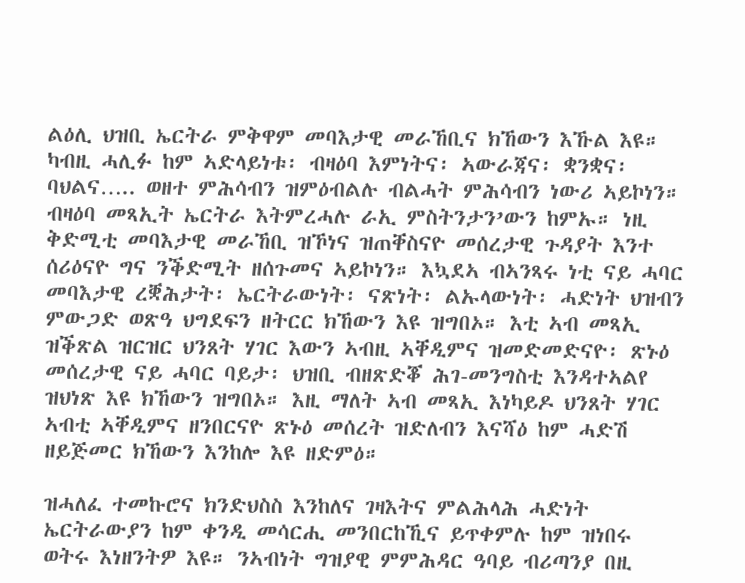ልዕሊ ህዝቢ ኤርትራ ምቅዋም መባእታዊ መራኸቢና ክኸውን እኹል እዩ። ካብዚ ሓሊፉ ከም ኣድላይነቱ፡ ብዛዕባ እምነትና፡ ኣውራጃና፡ ቋንቋና፡ ባህልና….. ወዘተ ምሕሳብን ዝምዕብልሉ ብልሓት ምሕሳብን ነውሪ ኣይኮነን። ብዛዕባ መጻኢት ኤርትራ እትምረሓሉ ራኢ ምስትንታን’ውን ከምኡ። ነዚ ቅድሚቲ መባእታዊ መራኸቢ ዝኾነና ዝጠቐስናዮ መሰረታዊ ጉዳያት እንተ ሰሪዕናዮ ግና ንቕድሚት ዘሰጉመና ኣይኮነን። እኳደኣ ብኣንጻሩ ነቲ ናይ ሓባር መባእታዊ ረቛሕታት፡ ኤርትራውነት፡ ናጽነት፡ ልኡላውነት፡ ሓድነት ህዝብን ምውጋድ ወጽዓ ህግደፍን ዘትርር ክኸውን እዩ ዝግበኦ። እቲ ኣብ መጻኢ ዝቕጽል ዝርዝር ህንጸት ሃገር እውን ኣብዚ ኣቐዲምና ዝመድመድናዮ፡ ጽኑዕ መሰረታዊ ናይ ሓባር ባይታ፡ ህዝቢ ብዘጽድቖ ሕገ-መንግስቲ እንዳተኣልየ ዝህነጽ እዩ ክኸውን ዝግበኦ። እዚ ማለት ኣብ መጻኢ እነካይዶ ህንጸት ሃገር  ኣብቲ ኣቐዲምና ዘንበርናዮ ጽኑዕ መሰረት ዝድለብን እናሻዕ ከም ሓድሽ ዘይጅመር ክኸውን እንከሎ እዩ ዘድምዕ።

ዝሓለፈ ተመኩሮና ክንድህስስ እንከለና ገዛእትና ምልሕላሕ ሓድነት ኤርትራውያን ከም ቀንዲ መሳርሒ መንበርከኺና ይጥቀምሉ ከም ዝነበሩ ወትሩ እነዘንትዎ እዩ። ንኣብነት ግዝያዊ ምምሕዳር ዓባይ ብሪጣንያ በዚ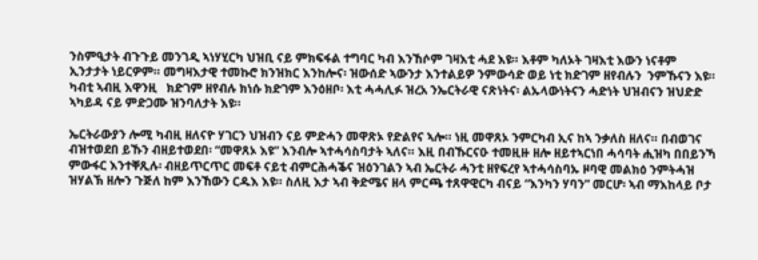ንስምዒታት ብጉጉይ መንገዲ ኣነሃሂርካ ህዝቢ ናይ ምክፍፋል ተግባር ካብ እንኸሶም ገዛእቲ ሓደ እዩ። እቶም ካለኦት ገዛእቲ እውን ነናቶም ኢንታታት ነይርዎም። መግዛእታዊ ተመኩሮ ክንዝክር እንከሎና፡ ዝውሰድ ኣውንታ እንተልይዎ ንምውሳድ ወይ ነቲ ክድገም ዘየብሉን  ንምኹናን እዩ። ካብቲ ኣብዚ እዋንዚ   ክድገም ዘየብሉ ክነሱ ክድገም እንዕዘቦ፡ እቲ ሓሓሊፉ ዝረአ ንኤርትራዊ ናጽነትና፡ ልኡላውነትናን ሓድነት ህዝብናን ዝህድድ ኣካይዳ ናይ ምድጋሙ ዝንባለታት እዩ።

ኤርትራውያን ሎሚ ካብዚ ዘለናዮ ሃገርን ህዝብን ናይ ምድሓን መዋጽኦ የድልየና ኣሎ። ነዚ መዋጸኦ ንምርካብ ኢና ከኣ ንቃለስ ዘለና። በብወገና ብዝተወደበ ይኹን ብዘይተወደበ፡ “መዋጸኦ እዩ” እንብሎ ኣተሓሳስባታት ኣለና። እዚ በብኹርናዑ ተመዚዙ ዘሎ ዘይተኣርነበ ሓሳባት ሒዝካ በበይንኻ ምውፋር እንተቐጺሉ፡ ብዘይጥርጥር መፍቶ ናይቲ ብምርሕሓቕና ዝዕንገልን ኣብ ኤርትራ ሓንቲ ዘየፍረየ ኣተሓሳስባኡ ዞባዊ መልክዕ ንምትሓዝ ዝሃልኽ ዘሎን ጉጅለ ከም እንኸውን ርዱእ እዩ። ስለዚ እታ ኣብ ቅድሜና ዘላ ምርጫ ተጸዋዊርካ ብናይ “እንካን ሃባን” መርሆ፡ ኣብ ማእከላይ ቦታ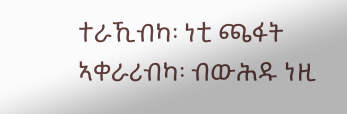ተራኺብካ፡ ነቲ ጫፋት ኣቀራሪብካ፡ ብውሕዱ ነዚ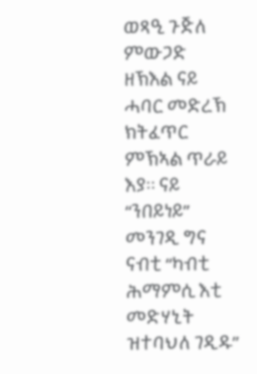ወጻዒ ጉጅለ ምውጋድ ዘኽእል ናይ ሓባር መድረኽ ክትፈጥር ምኽኣል ጥራይ እያ። ናይ “ንበይነይ”  መንገዲ ግና ናብቲ “ካብቲ ሕማምሲ እቲ መድሃኒት  ዝተባህለ ገዲዱ”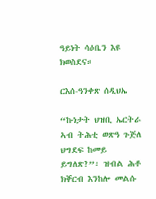ዓይነት ሳዕቤን እዩ ክወስደና።

ርእሰ-ዓንቀጽ ሰዲህኤ

“ኩነታት ህዝቢ ኤርትራ ኣብ ትሕቲ ወጽዓ ጉጅለ ህግደፍ ከመይ ይግለጽ?”፡ ዝብል ሕቶ ክቐርብ እንከሎ መልሱ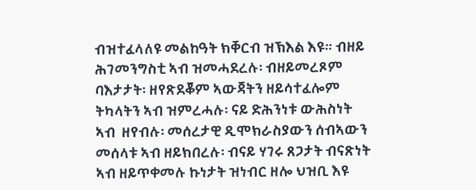ብዝተፈላለዩ መልከዓት ክቐርብ ዝኽእል እዩ። ብዘይ ሕገመንግስቲ ኣብ ዝመሓደረሉ፡ ብዘይመረጾም ባእታታት፡ ዘየጽደቖም ኣውጃትን ዘይሳተፈሎም ትካላትን ኣብ ዝምረሓሉ፡ ናይ ድሕንነቱ ውሕስነት ኣብ  ዘየብሉ፡ መሰረታዊ ዲሞክራስያውን ሰብኣውን መሰላቱ ኣብ ዘይክበረሉ፡ ብናይ ሃገሩ ጸጋታት ብናጽነት ኣብ ዘይጥቀመሉ ኩነታት ዝነብር ዘሎ ህዝቢ እዩ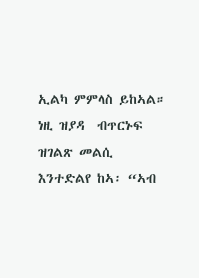ኢልካ ምምላስ ይከኣል። ነዚ ዝያዳ  ብጥርኑፍ ዝገልጽ መልሲ እንተድልየ ከኣ፡ “ኣብ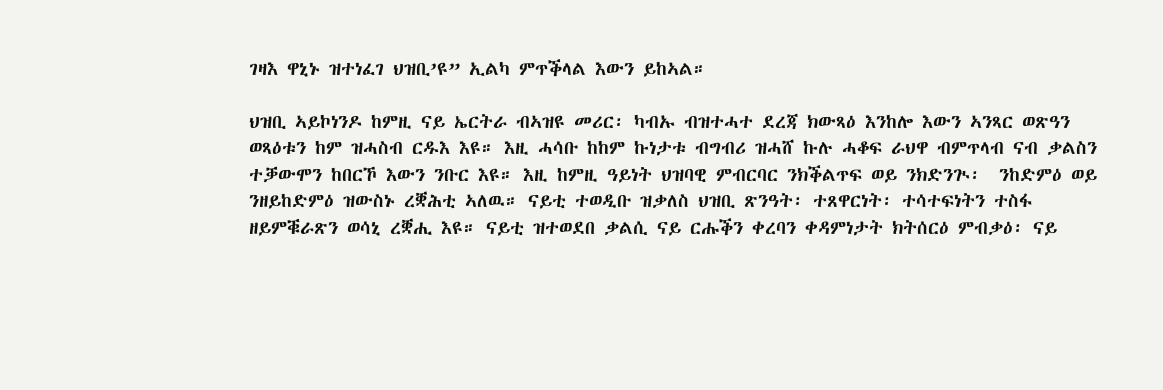ገዛእ ዋኒኑ ዝተነፈገ ህዝቢ’ዩ” ኢልካ ምጥቕላል እውን ይከኣል።

ህዝቢ ኣይኮነንዶ ከምዚ ናይ ኤርትራ ብኣዝዩ መሪር፡ ካብኡ ብዝተሓተ ደረጃ ክውጻዕ እንከሎ እውን ኣንጻር ወጽዓን ወጻዕቱን ከም ዝሓስብ ርዱእ እዩ። እዚ ሓሳቡ ከከም ኩነታቱ ብግብሪ ዝሓሸ ኩሉ ሓቆፍ ራህዋ ብምጥላብ ናብ ቃልስን ተቓውሞን ከበርኾ እውን ንቡር እዩ። እዚ ከምዚ ዓይነት ህዝባዊ ምብርባር ንክቕልጥፍ ወይ ንክድንጒ፡  ንከድምዕ ወይ ንዘይከድምዕ ዝውስኑ ረቛሕቲ ኣለዉ። ናይቲ ተወዲቡ ዝቃለስ ህዝቢ ጽንዓት፡ ተጸዋርነት፡ ተሳተፍነትን ተስፋ ዘይምቑራጽን ወሳኒ ረቛሒ እዩ። ናይቲ ዝተወደበ ቃልሲ ናይ ርሑቕን ቀረባን ቀዳምነታት ክትሰርዕ ምብቃዕ፡ ናይ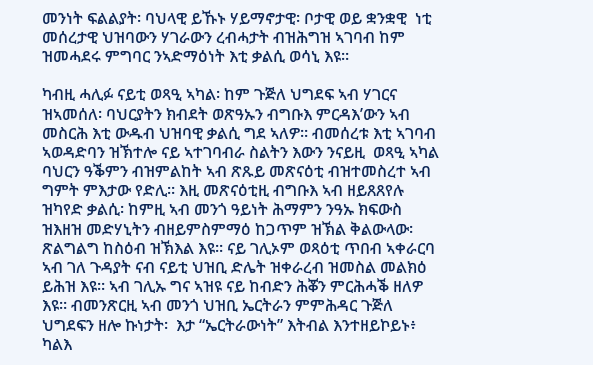መንነት ፍልልያት፡ ባህላዊ ይኹኑ ሃይማኖታዊ፡ ቦታዊ ወይ ቋንቋዊ  ነቲ መሰረታዊ ህዝባውን ሃገራውን ረብሓታት ብዝሕግዝ ኣገባብ ከም ዝመሓደሩ ምግባር ንኣድማዕነት እቲ ቃልሲ ወሳኒ እዩ።

ካብዚ ሓሊፉ ናይቲ ወጻዒ ኣካል፡ ከም ጉጅለ ህግደፍ ኣብ ሃገርና ዝኣመሰለ፡ ባህርያትን ክብደት ወጽዓኡን ብግቡእ ምርዳእ’ውን ኣብ መስርሕ እቲ ውዱብ ህዝባዊ ቃልሲ ግደ ኣለዎ። ብመሰረቱ እቲ ኣገባብ ኣወዳድባን ዝኽተሎ ናይ ኣተገባብራ ስልትን እውን ንናይዚ  ወጻዒ ኣካል ባህርን ዓቕምን ብዝምልከት ኣብ ጽጹይ መጽናዕቲ ብዝተመስረተ ኣብ ግምት ምእታው የድሊ። እዚ መጽናዕቲዚ ብግቡእ ኣብ ዘይጸጸየሉ ዝካየድ ቃልሲ፡ ከምዚ ኣብ መንጎ ዓይነት ሕማምን ንዓኡ ክፍውስ ዝእዘዝ መድሃኒትን ብዘይምስምማዕ ከጋጥም ዝኽል ቅልውላው፡ ጽልግልግ ከስዕብ ዝኽእል እዩ። ናይ ገሊኦም ወጻዕቲ ጥበብ ኣቀራርባ ኣብ ገለ ጉዳያት ናብ ናይቲ ህዝቢ ድሌት ዝቀራረብ ዝመስል መልክዕ ይሕዝ እዩ። ኣብ ገሊኡ ግና ኣዝዩ ናይ ከብድን ሕቖን ምርሕሓቕ ዘለዎ እዩ። ብመንጽርዚ ኣብ መንጎ ህዝቢ ኤርትራን ምምሕዳር ጉጅለ ህግደፍን ዘሎ ኩነታት፡  እታ “ኤርትራውነት” እትብል እንተዘይኮይኑ፥ ካልእ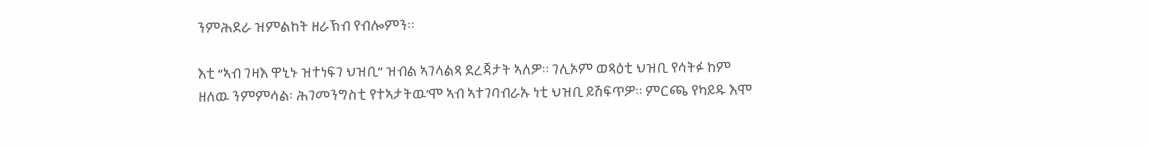ንምሕደራ ዝምልከት ዘራኽብ የብሎምን።

እቲ “ኣብ ገዛእ ዋኒኑ ዝተነፍገ ህዝቢ” ዝብል ኣገላልጻ ደረጃታት ኣለዎ። ገሊኦም ወጻዕቲ ህዝቢ የሳትፉ ከም ዘለዉ ንምምሳል፡ ሕገመንግስቲ የተኣታትዉ’ሞ ኣብ ኣተገባብራኡ ነቲ ህዝቢ ይሽፍጥዎ። ምርጫ የካይዱ እሞ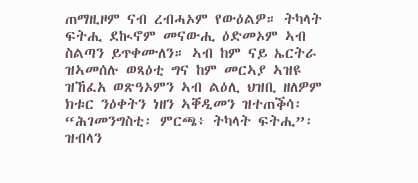ጠማዚዞም ናብ ረብሓኦም የውዕልዎ። ትካላት ፍትሒ ደኲኖም መናውሒ ዕድመኦም ኣብ ስልጣን ይጥቀሙለን። ኣብ ከም ናይ ኤርትራ ዝኣመሰሉ ወጻዕቲ ግና ከም መርኣያ ኣዝዩ ዝኸፈአ ወጽዓኦምን ኣብ ልዕሊ ህዝቢ ዘለዎም ክቱር ንዕቀትን ነዘን ኣቐዲመን ዝተጠቕሳ፡ “ሕገመንግስቲ፡ ምርጫ፥ ትካላት ፍትሒ”፡ ዝብላን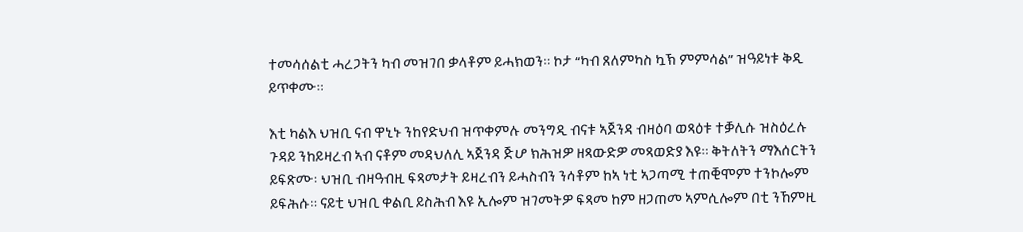ተመሳሰልቲ ሓረጋትን ካብ መዝገበ ቃላቶም ይሓክወን። ኮታ “ካብ ጸለምካስ ኳኽ ምምሳል” ዝዓይነቱ ቅዲ ይጥቀሙ።

እቲ ካልእ ህዝቢ ናብ ዋኒኑ ንከየድህብ ዝጥቀምሉ መንግዲ ብናቱ ኣጀንዳ ብዛዕባ ወጻዕቱ ተቓሊሱ ዝስዕረሉ ጉዳይ ንከይዛረብ ኣብ ናቶም መዳህለሊ ኣጀንዳ ጅሆ ክሕዝዎ ዘጻውድዎ መጻወድያ እዩ። ቅትለትን ማእሰርትን ይፍጽሙ፡ ህዝቢ ብዛዓብዚ ፍጻመታት ይዛረብን ይሓስብን ንሳቶም ከኣ ነቲ ኣጋጣሚ ተጠቒሞም ተንኮሎም ይፍሕሱ። ናይቲ ህዝቢ ቀልቢ ይስሕብ እዩ ኢሎም ዝገመትዎ ፍጻመ ከም ዘጋጠመ ኣምሲሎም በቲ ንኸምዚ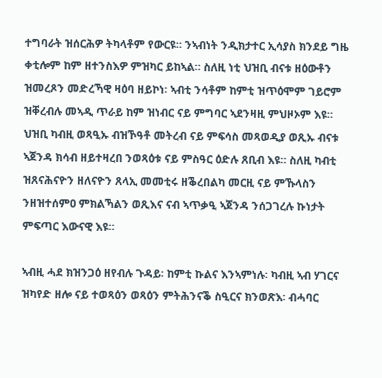ተግባራት ዝሰርሕዎ ትካላቶም የውርዩ። ንኣብነት ንዲክታተር ኢሳያስ ክንደይ ግዜ ቀቲሎም ከም ዘተንስእዎ ምዝካር ይከኣል። ስለዚ ነቲ ህዝቢ ብናቱ ዘዕውቶን ዝመረጾን መድረኻዊ ዛዕባ ዘይኮነ፡ ኣብቲ ንሳቶም ከምቲ ዝጥዕሞም ገይሮም ዝቐረብሉ መኣዲ ጥራይ ከም ዝነብር ናይ ምግባር ኣደንዛዚ ምህዞኦም እዩ። ህዝቢ ካብዚ ወጻዒኡ ብዝኾዓቶ መትረብ ናይ ምፍሳስ መጻወዲያ ወጺኡ ብናቱ ኣጀንዳ ክሳብ ዘይተዛረበ ንወጻዕቱ ናይ ምስዓር ዕድሉ ጸቢብ እዩ። ስለዚ ካብቲ ዝጸናሕናዮን ዘለናዮን ጸላኢ መመቲሩ ዘቕረበልካ መርዚ ናይ ምኹላስን ንዘዝተሰምዐ ምክልኻልን ወጺእና ናብ ኣጥቃዒ ኣጀንዳ ንሰጋገረሉ ኩነታት ምፍጣር እውናዊ እዩ።

ኣብዚ ሓደ ክዝንጋዕ ዘየብሉ ጉዳይ፡ ከምቲ ኩልና እንኣምነሉ፡ ካብዚ ኣብ ሃገርና ዝካየድ ዘሎ ናይ ተወጻዕን ወጻዕን ምትሕንናቕ ስዒርና ክንወጽእ፡ ብሓባር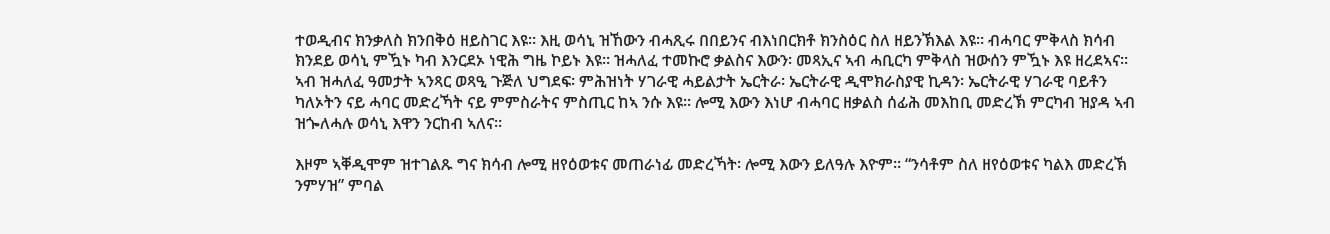ተወዲብና ክንቃለስ ክንበቅዕ ዘይስገር እዩ። እዚ ወሳኒ ዝኸውን ብሓጺሩ በበይንና ብእነበርክቶ ክንስዕር ስለ ዘይንኽእል እዩ። ብሓባር ምቅላስ ክሳብ ክንደይ ወሳኒ ምዃኑ ካብ እንርደኦ ነዊሕ ግዜ ኮይኑ እዩ። ዝሓለፈ ተመኩሮ ቃልስና እውን፡ መጻኢና ኣብ ሓቢርካ ምቅላስ ዝውሰን ምዃኑ እዩ ዘረደኣና። ኣብ ዝሓለፈ ዓመታት ኣንጻር ወጻዒ ጉጅለ ህግደፍ፡ ምሕዝነት ሃገራዊ ሓይልታት ኤርትራ፡ ኤርትራዊ ዲሞክራስያዊ ኪዳን፡ ኤርትራዊ ሃገራዊ ባይቶን  ካለኦትን ናይ ሓባር መድረኻት ናይ ምምስራትና ምስጢር ከኣ ንሱ እዩ። ሎሚ እውን እነሆ ብሓባር ዘቃልስ ሰፊሕ መእከቢ መድረኽ ምርካብ ዝያዳ ኣብ ዝጐለሓሉ ወሳኒ እዋን ንርከብ ኣለና።

እዞም ኣቐዲሞም ዝተገልጹ ግና ክሳብ ሎሚ ዘየዕወቱና መጠራነፊ መድረኻት፡ ሎሚ እውን ይለዓሉ እዮም። “ንሳቶም ስለ ዘየዕወቱና ካልእ መድረኽ ንምሃዝ” ምባል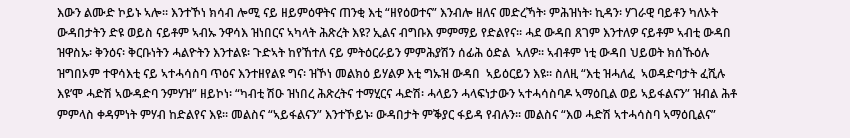እውን ልሙድ ኮይኑ ኣሎ። እንተኾነ ክሳብ ሎሚ ናይ ዘይምዕዋትና ጠንቂ እቲ “ዘየዕወተና” እንብሎ ዘለና መድረኻት፡ ምሕዝነት፡ ኪዳን፡ ሃገራዊ ባይቶን ካለኦት ውዳበታትን ድዩ ወይስ ናይቶም ኣብኡ ንዋሳእ ዝነበርና ኣካላት ሕጽረት እዩ? ኢልና ብግቡእ ምምማይ የድልየና። ሓደ ውዳበ ጸገም እንተለዎ ናይቶም ኣብቲ ውዳበ ዝዋስኡ፡ ቅንዕና፡ ቅርቡነትን ሓልዮትን እንተልዩ፡ ጉድኣት ከየኸተለ ናይ ምትዕርራይን ምምሕያሽን ሰፊሕ ዕድል  ኣለዎ። ኣብቶም ነቲ ውዳበ ህይወት ክሰኹዕሉ ዝግበኦም ተዋሳእቲ ናይ ኣተሓሳስባ ጥዕና እንተዘየልዩ ግና፡ ዝኾነ መልክዕ ይሃልዎ እቲ ግኡዝ ውዳበ  ኣይዕርይን እዩ። ስለዚ “እቲ ዝሓለፈ  ኣወዳድባታት ፈሺሉ እዩ’ሞ ሓድሽ ኣውዳድባ ንምሃዝ” ዘይኮነ፡ “ካብቲ ሽዑ ዝነበረ ሕጽረትና ተማሂርና ሓድሽ፡ ሓላይን ሓላፍነታውን ኣተሓሳስባዶ ኣማዕቢል ወይ ኣይፋልናን” ዝብል ሕቶ ምምላስ ቀዳምነት ምሃብ ከድልየና እዩ። መልስና “ኣይፋልናን” እንተኾይኑ፡ ውዳበታት ምቕያር ፋይዳ የብሉን። መልስና “እወ ሓድሽ ኣተሓሳስባ ኣማዕቢልና”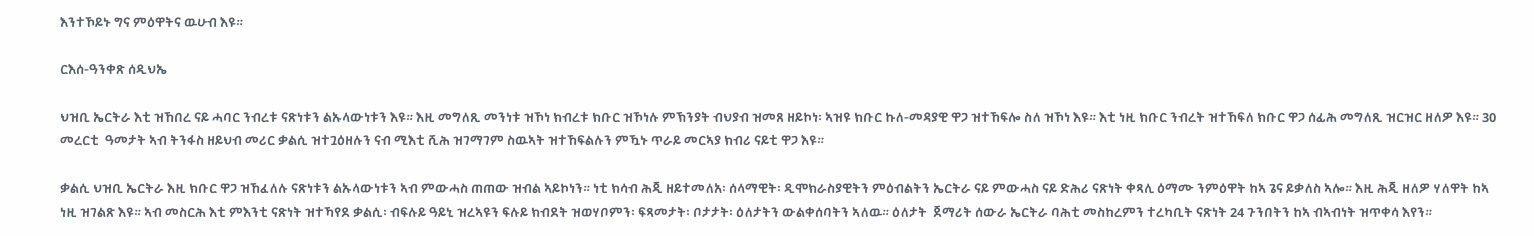እንተኾይኑ ግና ምዕዋትና ዉሁብ እዩ።

ርእሰ-ዓንቀጽ ሰዲህኤ

ህዝቢ ኤርትራ እቲ ዝኸበረ ናይ ሓባር ንብረቱ ናጽነቱን ልኡላውነቱን እዩ። እዚ መግለጺ መንነቱ ዝኾነ ክብረቱ ክቡር ዝኾነሉ ምኽንያት ብህያብ ዝመጸ ዘይኮነ፡ ኣዝዩ ክቡር ኩለ-መዳያዊ ዋጋ ዝተኸፍሎ ስለ ዝኾነ እዩ። እቲ ነዚ ክቡር ንብረት ዝተኸፍለ ክቡር ዋጋ ሰፊሕ መግለጺ ዝርዝር ዘለዎ እዩ። 30 መረርቲ  ዓመታት ኣብ ትንፋስ ዘይህብ መሪር ቃልሲ ዝተጓዕዘሉን ናብ ሚእቲ ሺሕ ዝገማገም ስዉኣት ዝተኸፍልሉን ምዃኑ ጥራይ መርኣያ ክብሪ ናይቲ ዋጋ እዩ።

ቃልሲ ህዝቢ ኤርትራ እዚ ክቡር ዋጋ ዝኸፈለሉ ናጽነቱን ልኡላውነቱን ኣብ ምውሓስ ጠጠው ዝብል ኣይኮነን። ነቲ ክሳብ ሕጂ ዘይተመለአ፡ ሰላማዊት፡ ዲሞክራስያዊትን ምዕብልትን ኤርትራ ናይ ምውሓስ ናይ ድሕሪ ናጽነት ቀጻሊ ዕማሙ ንምዕዋት ከኣ ጌና ይቃለስ ኣሎ። እዚ ሕጂ ዘለዎ ሃለዋት ከኣ ነዚ ዝገልጽ እዩ። ኣብ መስርሕ እቲ ምእንቲ ናጽነት ዝተኻየደ ቃልሲ፡ ብፍሉይ ዓይኒ ዝረኣዩን ፍሉይ ክብደት ዝወሃቦምን፡ ፍጻመታት፡ ቦታታት፡ ዕለታትን ውልቀሰባትን ኣለዉ። ዕለታት  ጀማሪት ሰውራ ኤርትራ ባሕቲ መስከረምን ተረካቢት ናጽነት 24 ጉንበትን ከኣ ብኣብነት ዝጥቀሳ እየን።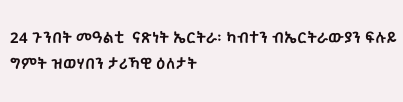24 ጉንበት መዓልቲ  ናጽነት ኤርትራ፡ ካብተን ብኤርትራውያን ፍሉይ ግምት ዝወሃበን ታሪኻዊ ዕለታት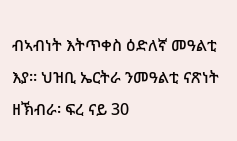ብኣብነት እትጥቀስ ዕድለኛ መዓልቲ እያ። ህዝቢ ኤርትራ ንመዓልቲ ናጽነት ዘኽብራ፡ ፍረ ናይ 30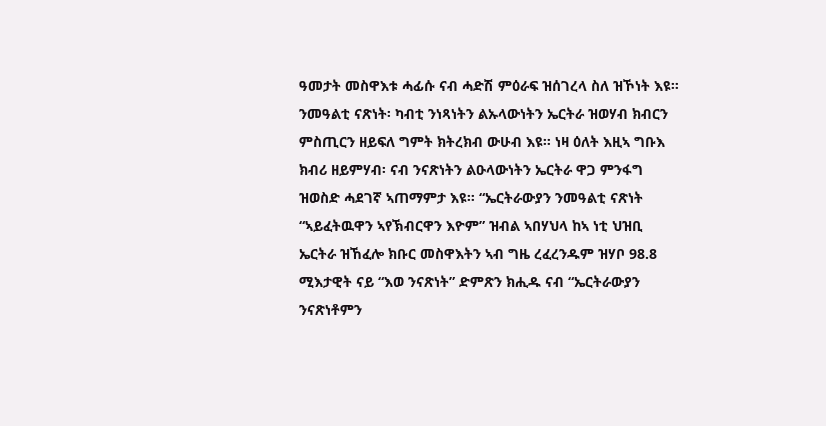ዓመታት መስዋእቱ ሓፊሱ ናብ ሓድሽ ምዕራፍ ዝሰገረላ ስለ ዝኾነት እዩ።  ንመዓልቲ ናጽነት፡ ካብቲ ንነጻነትን ልኡላውነትን ኤርትራ ዝወሃብ ክብርን ምስጢርን ዘይፍለ ግምት ክትረክብ ውሁብ እዩ። ነዛ ዕለት እዚኣ ግቡእ ክብሪ ዘይምሃብ፡ ናብ ንናጽነትን ልዑላውነትን ኤርትራ ዋጋ ምንፋግ ዝወስድ ሓደገኛ ኣጠማምታ እዩ። “ኤርትራውያን ንመዓልቲ ናጽነት “ኣይፈትዉዋን ኣየኽብርዋን እዮም” ዝብል ኣበሃህላ ከኣ ነቲ ህዝቢ ኤርትራ ዝኸፈሎ ክቡር መስዋእትን ኣብ ግዜ ረፈረንዱም ዝሃቦ 98.8 ሚእታዊት ናይ “እወ ንናጽነት” ድምጽን ክሒዱ ናብ “ኤርትራውያን ንናጽነቶምን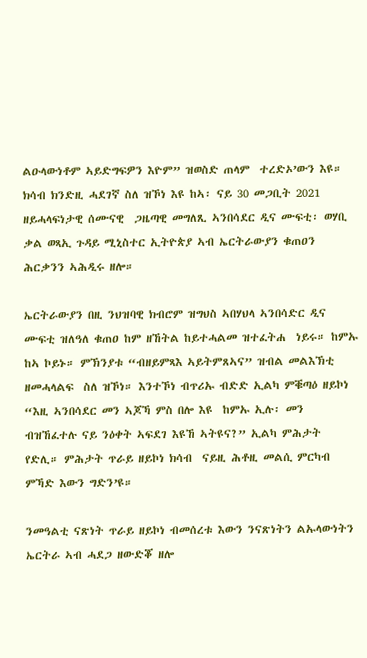ልዑላውነቶም ኣይድግፍዎን እዮም” ዝወስድ ጠላም  ተረድኦ’ውን እዩ። ክሳብ ክንድዚ ሓደገኛ ስለ ዝኾነ እዩ ከኣ፡ ናይ 30 መጋቢት 2021 ዘይሓላፍነታዊ ሰሙናዊ  ጋዜጣዊ መግለጺ ኣንበሳደር ዲና ሙፍቲ፡ ወሃቢ ቃል ወጻኢ ጉዳይ ሚኒስተር ኢትዮጵያ ኣብ ኤርትራውያን ቁጠዐን ሕርቃንን ኣሕዲሩ ዘሎ።

ኤርትራውያን በዚ ንህዝባዊ ክብሮም ዝግህስ ኣበሃህላ ኣንበሳድር ዲና ሙፍቲ ዝለዓለ ቁጠዐ ከም ዘኸትል ከይተሓልመ ዝተፈትሐ  ነይሩ። ከምኡ ከኣ ኮይኑ። ምኽንያቱ “ብዘይምጻእ ኣይትምጸኣና” ዝብል መልእኽቲ ዘመሓላልፍ  ስለ ዝኾነ። እንተኾነ ብጥሪኡ ብድድ ኢልካ ምቑጣዕ ዘይኮነ “እዚ ኣንበሳደር መን ኣጆኻ ምስ በሎ እዩ  ከምኡ ኢሉ፡ መን ብዝኸፈተሉ ናይ ንዕቀት ኣፍደገ እዩኸ ኣትዩና?” ኢልካ ምሕታት የድሊ። ምሕታት ጥራይ ዘይኮነ ክሳብ  ናይዚ ሕቶዚ መልሲ ምርካብ ምኻድ እውን ግድን’ዩ።

ንመዓልቲ ናጽነት ጥራይ ዘይኮነ ብመሰረቱ እውን ንናጽነትን ልኡላውነትን ኤርትራ ኣብ ሓደጋ ዘውድቖ ዘሎ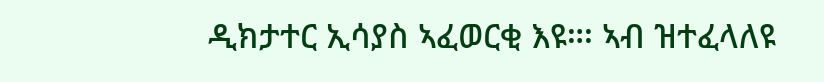ዲክታተር ኢሳያስ ኣፈወርቂ እዩ።፡ ኣብ ዝተፈላለዩ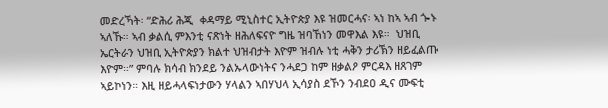መድረኻት፡ “ድሕሪ ሕጂ  ቀዳማይ ሚኒስተር ኢትዮጵያ እዩ ዝመርሓና፡ ኣነ ከኣ ኣብ ጐኑ ኣለኹ። ኣብ ቃልሲ ምእንቲ ናጽነት ዘሕለፍናዮ ግዜ ዝባኸነን መዋእል እዩ።  ህዝቢ ኤርትራን ህዝቢ ኢትዮጵያን ክልተ ህዝብታት እዮም ዝብሉ ነቲ ሓቅን ታሪኽን ዘይፈልጡ እዮም።” ምባሉ ክሳብ ክንደይ ንልኡላውነትና ንሓደጋ ከም ዘቃልዖ ምርዳእ ዘጸገም ኣይኮነን። እዚ ዘይሓላፍነታውን ሃላልን ኣበሃህላ ኢሳያስ ደኾን ንብደዐ ዲና ሙፍቲ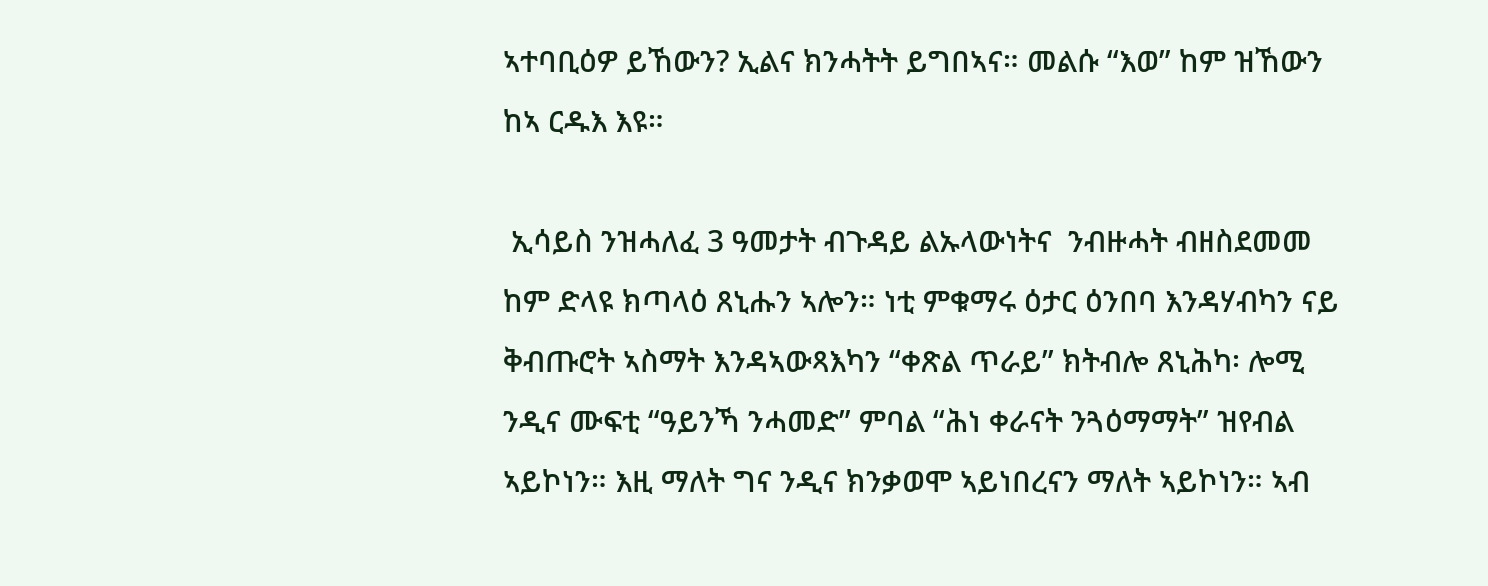ኣተባቢዕዎ ይኸውን? ኢልና ክንሓትት ይግበኣና። መልሱ “እወ” ከም ዝኸውን ከኣ ርዱእ እዩ።

 ኢሳይስ ንዝሓለፈ 3 ዓመታት ብጉዳይ ልኡላውነትና  ንብዙሓት ብዘስደመመ ከም ድላዩ ክጣላዕ ጸኒሑን ኣሎን። ነቲ ምቁማሩ ዕታር ዕንበባ እንዳሃብካን ናይ ቅብጡሮት ኣስማት እንዳኣውጻእካን “ቀጽል ጥራይ” ክትብሎ ጸኒሕካ፡ ሎሚ ንዲና ሙፍቲ “ዓይንኻ ንሓመድ” ምባል “ሕነ ቀራናት ንጓዕማማት” ዝየብል ኣይኮነን። እዚ ማለት ግና ንዲና ክንቃወሞ ኣይነበረናን ማለት ኣይኮነን። ኣብ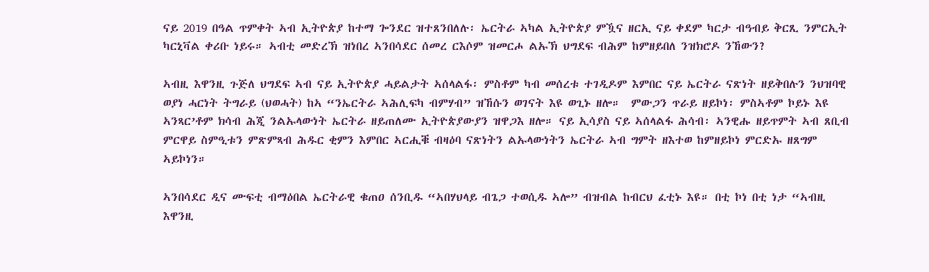ናይ 2019 በዓል ጥምቀት ኣብ ኢትዮጵያ ከተማ ጐንደር ዝተጸንበለሉ፡ ኤርትራ ኣካል ኢትዮጵያ ምዃና ዘርኢ ናይ ቀደም ካርታ ብዓብይ ቅርጺ ንምርኢት ካርኒቫል ቀሪቡ ነይሩ። ኣብቲ መድረኽ ዝነበረ ኣንበሳደር ሰመረ ርእሶም ዝመርሖ ልኡኽ ህግደፍ ብሕም ከምዘይበለ ንዝክሮዶ ንኸውን?

ኣብዚ እዋንዚ ጉጅለ ህግደፍ ኣብ ናይ ኢትዮጵያ ሓይልታት ኣሰላልፋ፡ ምስቶም ካብ መሰረቱ ተገዲዶም እምበር ናይ ኤርትራ ናጽነት ዘይቅበሉን ንህዝባዊ ወያነ ሓርነት ትግራይ (ህወሓት) ከኣ “ንኤርትራ ኣሕሊፍካ ብምሃብ” ዝኸሱን ወገናት እዩ ወጊኑ ዘሎ።  ምውጋን ጥራይ ዘይኮነ፡ ምስኣቶም ኮይኑ እዩ ኣንጻር’ቶም ክሳብ ሕጂ ንልኡላውነት ኤርትራ ዘይጠለሙ ኢትዮጵያውያን ዝዋጋእ ዘሎ። ናይ ኢሳያስ ናይ ኣሰላልፋ ሕሳብ፡ ኣንዊሑ ዘይጥምት ኣብ ጸቢብ ምርዋይ ስምዒቱን ምጽምጻብ ሕዱር ቂምን እምበር ኣርሒቑ ብዛዕባ ናጽነትን ልኡላውነትን ኤርትራ ኣብ ግምት ዘእተወ ከምዘይኮነ ምርድኡ ዘጸግም ኣይኮነን።

ኣንበሳደር ዲና ሙፍቲ ብማዕበል ኤርትራዊ ቁጠዐ ሰንቢዱ “ኣበሃህላይ ብጌጋ ተወሲዱ ኣሎ” ብዝብል ከብርህ ፈቲኑ እዩ። በቲ ኮነ በቲ ነታ “ኣብዚ እዋንዚ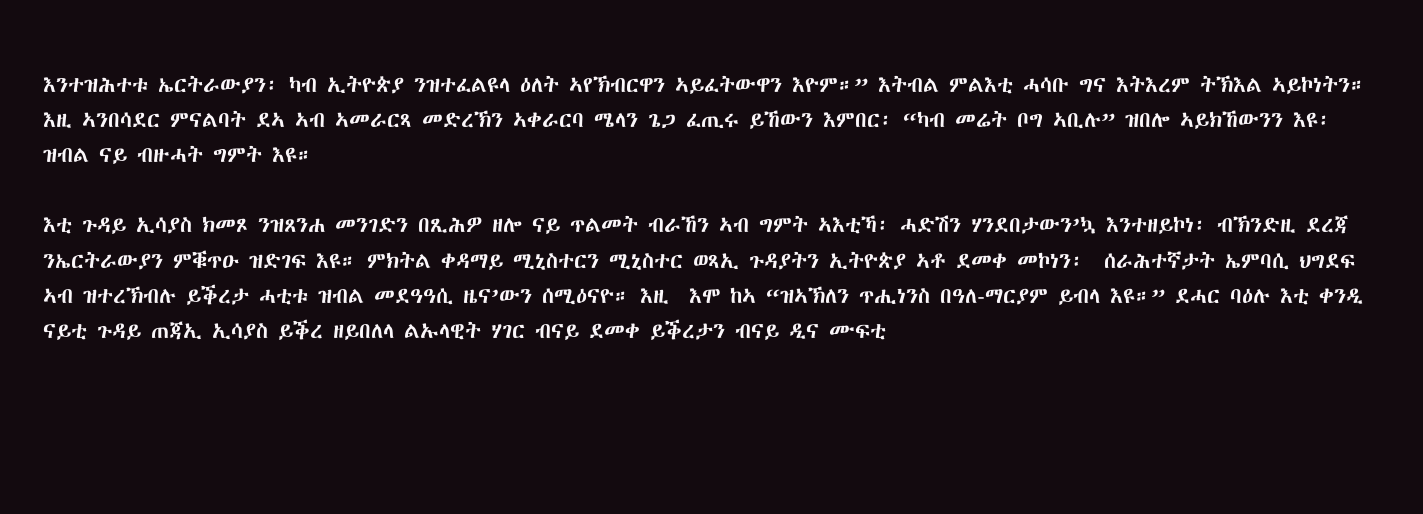እንተዝሕተቱ ኤርትራውያን፡ ካብ ኢትዮጵያ ንዝተፈልዩላ ዕለት ኣየኽብርዋን ኣይፈትውዋን እዮም።” እትብል ምልእቲ ሓሳቡ ግና እትእረም ትኽእል ኣይኮነትን። እዚ ኣንበሳደር ምናልባት ደኣ ኣብ ኣመራርጻ መድረኽን ኣቀራርባ ሜላን ጌጋ ፈጢሩ ይኸውን እምበር፡ “ካብ መሬት ቦግ ኣቢሉ” ዝበሎ ኣይክኸውንን እዩ፡ ዝብል ናይ ብዙሓት ግምት እዩ።

እቲ ጉዳይ ኢሳያስ ክመጾ ንዝጸንሐ መንገድን በጺሕዎ ዘሎ ናይ ጥልመት ብራኸን ኣብ ግምት ኣእቲኻ፡ ሓድሽን ሃንደበታውን’ኳ እንተዘይኮነ፡ ብኽንድዚ ደረጃ ንኤርትራውያን ምቑጥዑ ዝድገፍ እዩ። ምክትል ቀዳማይ ሚኒስተርን ሚኒስተር ወጻኢ ጉዳያትን ኢትዮጵያ ኣቶ ደመቀ መኮነን፡  ሰራሕተኛታት ኤምባሲ ህግደፍ ኣብ ዝተረኽብሉ ይቕረታ ሓቲቱ ዝብል መደዓዓሲ ዜና’ውን ሰሚዕናዮ። እዚ  እሞ ከኣ “ዝኣኽለን ጥሒነንስ በዓለ-ማርያም ይብላ እዩ።” ደሓር ባዕሉ እቲ ቀንዲ ናይቲ ጉዳይ ጠጃኢ ኢሳያስ ይቕረ ዘይበለላ ልኡላዊት ሃገር ብናይ ደመቀ ይቕረታን ብናይ ዲና ሙፍቲ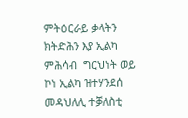ምትዕርራይ ቃላትን  ክትድሕን እያ ኢልካ ምሕሳብ  ግርህነት ወይ ኮነ ኢልካ ዝተሃንደሰ መዳህለሊ ተቓለስቲ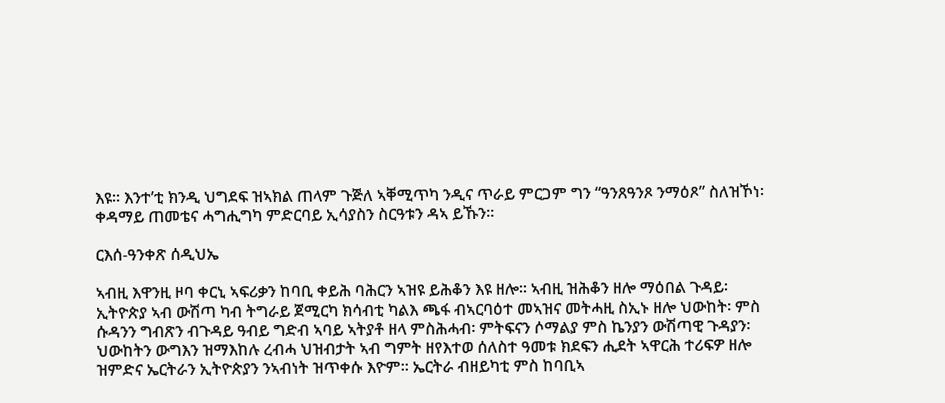እዩ። እንተ’ቲ ክንዲ ህግደፍ ዝኣክል ጠላም ጉጅለ ኣቐሚጥካ ንዲና ጥራይ ምርጋም ግን “ዓንጸዓንጾ ንማዕጾ” ስለዝኾነ፡ ቀዳማይ ጠመቴና ሓግሒግካ ምድርባይ ኢሳያስን ስርዓቱን ዳኣ ይኹን።

ርእሰ-ዓንቀጽ ሰዲህኤ

ኣብዚ እዋንዚ ዞባ ቀርኒ ኣፍሪቃን ከባቢ ቀይሕ ባሕርን ኣዝዩ ይሕቆን እዩ ዘሎ። ኣብዚ ዝሕቆን ዘሎ ማዕበል ጉዳይ፡ ኢትዮጵያ ኣብ ውሽጣ ካብ ትግራይ ጀሚርካ ክሳብቲ ካልእ ጫፋ ብኣርባዕተ መኣዝና መትሓዚ ስኢኑ ዘሎ ህውከት፡ ምስ ሱዳንን ግብጽን ብጉዳይ ዓብይ ግድብ ኣባይ ኣትያቶ ዘላ ምስሕሓብ፡ ምትፍናን ሶማልያ ምስ ኬንያን ውሽጣዊ ጉዳያን፡ ህውከትን ውግእን ዝማእከሉ ረብሓ ህዝብታት ኣብ ግምት ዘየእተወ ሰለስተ ዓመቱ ክደፍን ሒደት ኣዋርሕ ተሪፍዎ ዘሎ ዝምድና ኤርትራን ኢትዮጵያን ንኣብነት ዝጥቀሱ እዮም። ኤርትራ ብዘይካቲ ምስ ከባቢኣ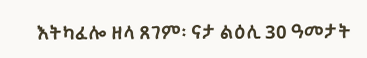እትካፈሎ ዘላ ጸገም፡ ናታ ልዕሊ 30 ዓመታት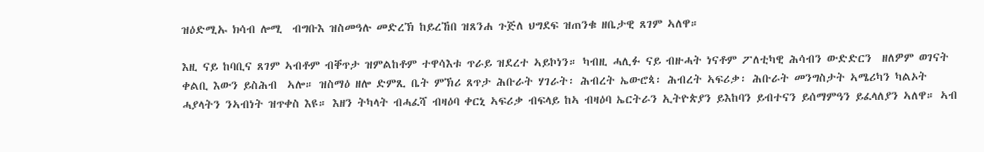ዝዕድሚኡ ክሳብ ሎሚ  ብግቡእ ዝስመዓሉ መድረኽ ከይረኸበ ዝጸንሐ ጉጅለ ህግደፍ ዝጠንቁ ዘቤታዊ ጸገም ኣለዋ።

እዚ ናይ ከባቢና ጸገም ኣብቶም ብቐጥታ ዝምልከቶም ተዋሳእቱ ጥራይ ዝደረተ ኣይኮነን። ካብዚ ሓሊፉ ናይ ብዙሓት ነናቶም ፖለቲካዊ ሕሳብን ውድድርን  ዘለዎም ወገናት ቀልቢ እውን ይስሕብ  ኣሎ። ዝስማዕ ዘሎ ድምጺ ቤት ምኽሪ ጸጥታ ሕቡራት ሃገራት፡ ሕብረት ኤውሮጳ፡ ሕብረት ኣፍሪቃ፡ ሕቡራት መንግስታት ኣሜሪካን ካልኦት ሓያላትን ንኣብነት ዝጥቀስ እዩ። እዘን ትካላት ብሓፈሻ ብዛዕባ ቀርኒ ኣፍሪቃ ብፍላይ ከኣ ብዛዕባ ኤርትራን ኢትዮጵያን ይእከባን ይብተናን ይሰማምዓን ይፈላለያን ኣለዋ። ኣብ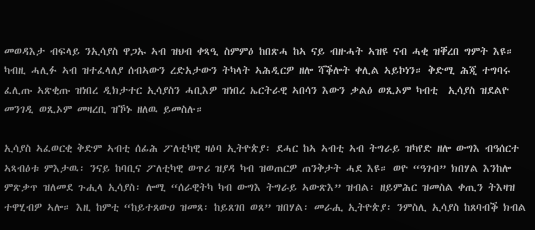መወዳእታ ብፍላይ ንኢሳያስ ዋጋኡ ኣብ ዝህብ ቀጻዒ ስምምዕ ከበጽሓ ከኣ ናይ ብዙሓት ኣዝዩ ናብ ሓቂ ዝቐረበ ግምት እዩ። ካብዚ ሓሊፉ ኣብ ዝተፈላለያ ሰብኣውን ረድአታውን ትካላት ኣሕዲርዎ ዘሎ ሻቕሎት ቀሊል ኣይኮነን። ቅድሚ ሕጂ ተግባሩ ፈሊጡ ኣጽቂጡ ዝነበረ ዲክታተር ኢሳያስን ሓቢእዎ ዝነበረ ኤርትራዊ ኣበሳን እውን ቃልዕ ወጺኦም ካብቲ  ኢሳያስ ዝደልዮ መንገዲ ወጺኦም መዛረቢ ዝኾኑ ዘለዉ ይመስሉ።

ኢሳያስ ኣፈወርቂ ቅድም ኣብቲ ሰፊሕ ፖለቲካዊ ዛዕባ ኢትዮጵያ፡ ደሓር ከኣ ኣብቲ ኣብ ትግራይ ዝካየድ ዘሎ ውግእ ብዓሰርተ ኣጻብዕቱ ምእታዉ፡ ንናይ ከባቢና ፖለቲካዊ ወጥሪ ዝያዳ ካብ ዝወጠርዎ ጠንቅታት ሓደ እዩ። ወዮ “ዓገብ” ክበሃል እንከሎ ምጽቃጥ ዝለመደ ጉሒላ ኢሳያስ፡ ሎሚ “ሰራዊትካ ካብ ውግእ ትግራይ ኣውጽእ” ዝብል፡ ዘይምሕር ዝመስል ቀጢን ትእዛዝ ተዋሂብዎ ኣሎ። እዚ ከምቲ “ከይተጸውዐ ዝመጸ፡ ከይጸገበ ወጸ” ዝበሃል፡ መራሒ ኢትዮጵያ፡ ንምስሊ ኢሳያስ ከጸባብቕ ክብል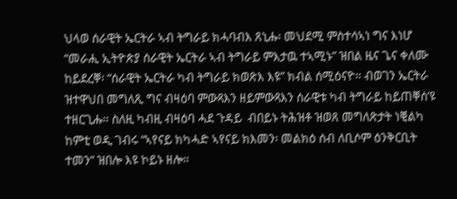ህላወ ሰራዊት ኤርትራ ኣብ ትግራይ ክሓባብእ ጸኒሑ፡ መህደሚ ምስተሳኣነ ግና እነሆ “መራሒ ኢትዮጵያ ሰራዊት ኤርትራ ኣብ ትግራይ ምእታዉ ተኣሚኑ” ዝበል ዜና ጌና ቀለሙ ከይደረቐ፡ “ሰራዊት ኤርትራ ካብ ትግራይ ክወጽእ እዩ” ክብል ሰሚዕናዮ። ብወገን ኤርትራ ዝተዋህበ መግለጺ ግና ብዛዕባ ምውጻእን ዘይምውጻእን ሰራዊቱ ካብ ትግራይ ከይጠቐሰ’ዩ ተዘርጊሑ። ስለዚ ካብዚ ብዛዕባ ሓደ ጉዳይ  ብበይኑ ትሕዝቶ ዝወጸ መግለጽታት ነቒልካ ከምቲ ወዲ ገብሩ “ኣየናይ ክካሓድ ኣየናይ ክእመን፡ መልክዕ ሰብ ለቢሶም ዕንቅርቢት ተመን” ዝበሎ እዩ ኮይኑ ዘሎ።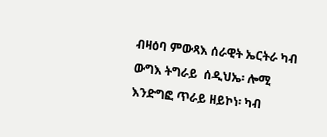ብዛዕባ ምውጻእ ሰራዊት ኤርትራ ካብ ውግእ ትግራይ  ሰዲህኤ፡ ሎሚ እንድግፎ ጥራይ ዘይኮነ፡ ካብ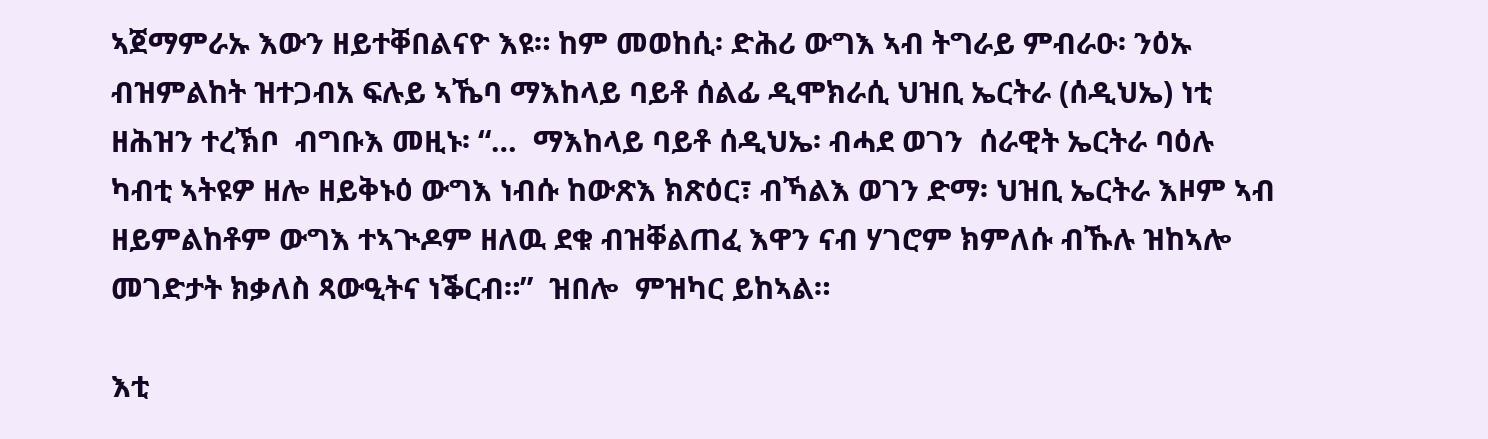ኣጀማምራኡ እውን ዘይተቐበልናዮ እዩ። ከም መወከሲ፡ ድሕሪ ውግእ ኣብ ትግራይ ምብራዑ፡ ንዕኡ ብዝምልከት ዝተጋብአ ፍሉይ ኣኼባ ማእከላይ ባይቶ ሰልፊ ዲሞክራሲ ህዝቢ ኤርትራ (ሰዲህኤ) ነቲ  ዘሕዝን ተረኽቦ  ብግቡእ መዚኑ፡ “…  ማእከላይ ባይቶ ሰዲህኤ፡ ብሓደ ወገን  ሰራዊት ኤርትራ ባዕሉ ካብቲ ኣትዩዎ ዘሎ ዘይቅኑዕ ውግእ ነብሱ ከውጽእ ክጽዕር፣ ብኻልእ ወገን ድማ፡ ህዝቢ ኤርትራ እዞም ኣብ ዘይምልከቶም ውግእ ተኣጒዶም ዘለዉ ደቁ ብዝቐልጠፈ እዋን ናብ ሃገሮም ክምለሱ ብኹሉ ዝከኣሎ መገድታት ክቃለስ ጻውዒትና ነቕርብ።”  ዝበሎ  ምዝካር ይከኣል።

እቲ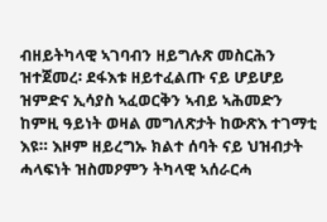ብዘይትካላዊ ኣገባብን ዘይግሉጽ መስርሕን ዝተጀመረ፡ ደፋእቱ ዘይተፈልጡ ናይ ሆይሆይ ዝምድና ኢሳያስ ኣፈወርቅን ኣብይ ኣሕመድን ከምዚ ዓይነት ወዛል መግለጽታት ከውጽእ ተገማቲ እዩ። እዞም ዘይረግኡ ክልተ ሰባት ናይ ህዝብታት ሓላፍነት ዝስመዖምን ትካላዊ ኣሰራርሓ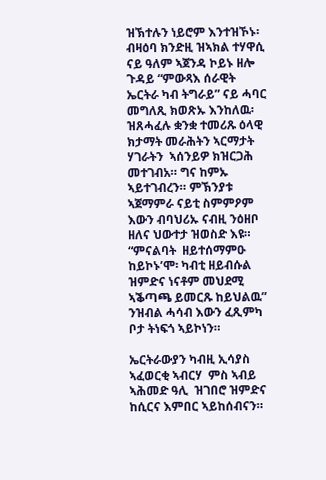ዝኽተሉን ነይሮም እንተዝኾኑ፡ ብዛዕባ ክንድዚ ዝኣክል ተሃዋሲ ናይ ዓለም ኣጀንዳ ኮይኑ ዘሎ ጉዳይ “ምውጻእ ሰራዊት ኤርትራ ካብ ትግራይ” ናይ ሓባር መግለጺ ክወጽኡ እንከለዉ፡ ዝጸሓፈሉ ቋንቋ ተመሪጹ ዕላዊ ክታማት መራሕትን ኣርማታት ሃገራትን  ኣሰንይዎ ክዝርጋሕ መተገብአ። ግና ከምኡ ኣይተገብረን። ምኽንያቱ ኣጀማምራ ናይቲ ስምምዖም እውን ብባህሪኡ ናብዚ ንዕዘቦ ዘለና ህውተታ ዝወስድ እዩ።  “ምናልባት  ዘይተሰማምዑ ከይኮኑ’ሞ፡ ካብቲ ዘይብሱል ዝምድና ነናቶም መህደሚ ኣቕጣጫ ይመርጹ ከይህልዉ” ንዝብል ሓሳብ እውን ፈጺምካ ቦታ ትነፍጎ ኣይኮነን።

ኤርትራውያን ካብዚ ኢሳያስ ኣፈወርቂ ኣብርሃ  ምስ ኣብይ ኣሕመድ ዓሊ  ዝገበሮ ዝምድና ከሲርና እምበር ኣይከሰብናን።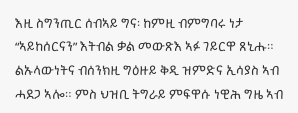እዚ ስግንጢር ሰብኣይ ግና፡ ከምዚ ብምግባሩ ነታ “ኣይከሰርናን” እትብል ቃል መውጽእ ኣፉ ገይርዋ ጸኒሑ። ልኡላውነትና ብሰንክዚ ግዕዙይ ቅዲ ዝምድና ኢሳያስ ኣብ ሓደጋ ኣሎ። ምስ ህዝቢ ትግራይ ምፍዋሱ ነዊሕ ግዜ ኣብ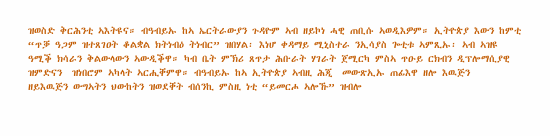ዝወስድ ቅርሕንቲ ኣእትዩና። ብዓብይኡ ከኣ ኤርትራውያን ጉዳዮም ኣብ ዘይኮነ ሓዊ ጠቢሱ ኣወዲእዎም። ኢትዮጵያ እውን ከምቲ “ጥቓ ዓጋም ዝተጸገዐት ቆልቋል ክትነብዕ ትነብር” ዝበሃል፡ እነሆ ቀዳማይ ሚኒስተራ ንኢሳያስ ጐቲቱ ኣምጺኡ፡ ኣብ ኣዝዩ ዓሚቕ ክሳራን ቅልውላውን ኣውዲቕዋ። ካብ ቤት ምኽሪ ጸጥታ ሕቡራት ሃገራት ጀሚርካ ምስኣ ጥዑይ ርክብን ዲፕሎማሲያዊ ዝምድናን  ዝነበሮም ኣካላት ኣርሒቐምዋ። ብዓብይኡ ከኣ ኢትዮጵያ ኣብዚ ሕጂ  መውጽኢኡ ጠፊእዋ ዘሎ እዉጅን   ዘይእዉጅን ውግኣትን ህውከትን ዝወደቐት ብሰንኪ ምስዚ ነቲ “ይመርሖ ኣሎኹ” ዝብሎ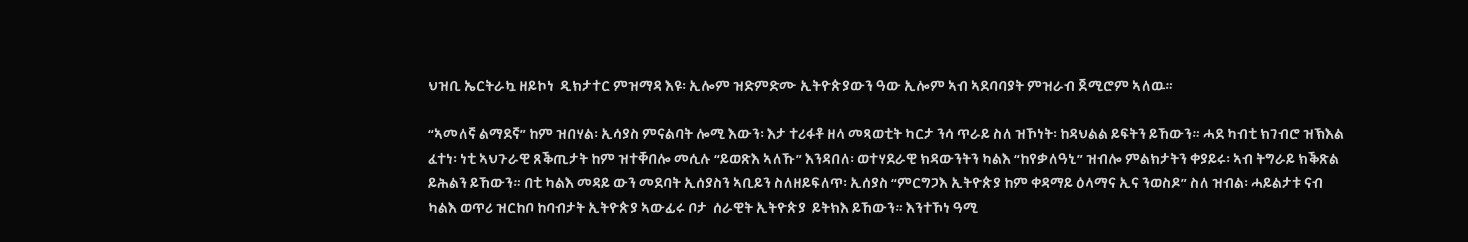ህዝቢ ኤርትራኳ ዘይኮነ  ዲክታተር ምዝማዳ እዩ፡ ኢሎም ዝድምድሙ ኢትዮጵያውን ዓው ኢሎም ኣብ ኣደባባያት ምዝራብ ጀሚሮም ኣለዉ።

“ኣመለኛ ልማደኛ” ከም ዝበሃል፡ ኢሳያስ ምናልባት ሎሚ እውን፡ እታ ተሪፋቶ ዘላ መጻወቲት ካርታ ንሳ ጥራይ ስለ ዝኾነት፡ ከዳህልል ይፍትን ይኸውን። ሓደ ካብቲ ክገብሮ ዝኽእል ፈተነ፡ ነቲ ኣህጉራዊ ጸቕጢታት ከም ዝተቐበሎ መሲሉ “ይወጽእ ኣለኹ” እንዳበለ፡ ወተሃደራዊ ክዳውንትን ካልእ “ከየቃለዓኒ” ዝብሎ ምልክታትን ቀያይሩ፡ ኣብ ትግራይ ክቕጽል ይሕልን ይኸውን። በቲ ካልእ መዳይ ውን መደባት ኢሰያስን ኣቢይን ስለዘይፍለጥ፡ ኢሰያስ “ምርግጋእ ኢትዮጵያ ከም ቀዳማይ ዕላማና ኢና ንወስዶ” ስለ ዝብል፡ ሓይልታቱ ናብ ካልእ ወጥሪ ዝርከቦ ከባብታት ኢትዮጵያ ኣውፊሩ ቦታ  ሰራዊት ኢትዮጵያ  ይትክእ ይኸውን። እንተኾነ ዓሚ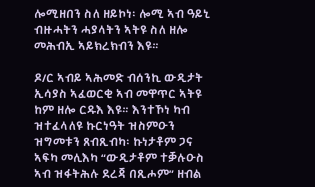ሎሚዘበን ስለ ዘይኮነ፡ ሎሚ ኣብ ዓይኒ ብዙሓትን ሓያላትን ኣትዩ ስለ ዘሎ መሕብኢ ኣይክረክብን እዩ።

ዶ/ር ኣብይ ኣሕመድ ብሰንኪ ውዲታት ኢሳያስ ኣፈወርቂ ኣብ መዋጥር ኣትዩ ከም ዘሎ ርዱእ እዩ። እንተኾነ ካብ ዝተፈላለዩ ኩርነዓት ዝስምዑን ዝግመቱን ጸብጺብካ፡ ኩነታቶም ጋና ኣፍካ መሊእካ “ውዲታቶም ተቓሉዑስ ኣብ ዝፋትሕሉ ደረጃ በጺሖም” ዘብል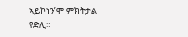ኣይኮነን’ሞ ምክትታል የድሊ።